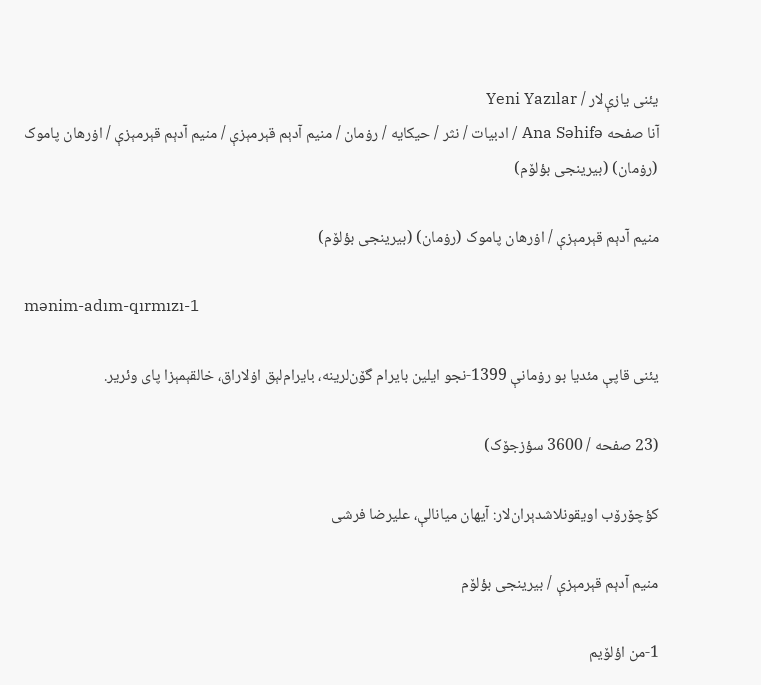یئنی یازې‌لار / Yeni Yazılar
آنا صفحه Ana Səhifə / ادبیات / نثر / حیکایه / رۏمان / منیم آدېم قېرمېزې / منیم آدېم قېرمېزې / اۏرهان پاموک (رۏمان) (بیرینجی بؤلۆم)

منیم آدېم قېرمېزې / اۏرهان پاموک (رۏمان) (بیرینجی بؤلۆم)

mənim-adım-qırmızı-1

یئنی قاپې مئدیا بو رۏمانې 1399-نجو ایلین بایرام گۆن‌لرینه، بایرام‌لېق اۏلاراق، خالقېمېزا پای وئریر.

(23 صفحه / 3600 سؤزجۆک)

کؤچۆرۆب اویقونلاشدېران‌لار: آیهان میانالې، علیرضا فرشی

منیم آدېم قېرمېزې / بیرینجی بؤلۆم

1-من اؤلۆیم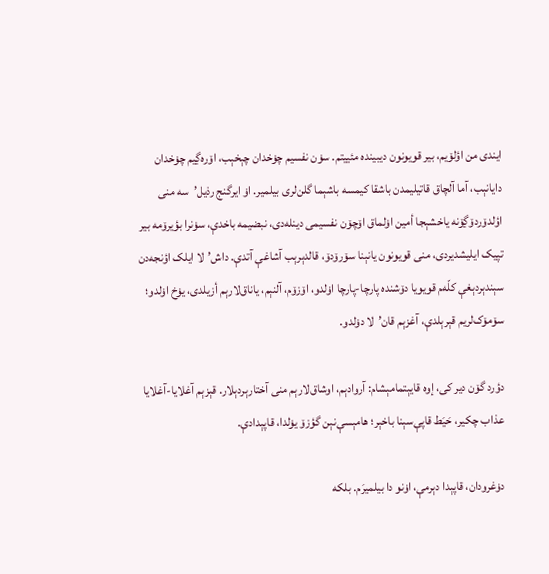ایندی من اؤلۆیم، بیر قویونون دیبینده‌ مئییتم. سۏن نفسیم چۏخدان چېخېب، اۆره‌ڲیم چۏخدان دایانېب، آما آلچاق قاتیلیمد‌ن باشقا کیمسه‌ باشېما گلن‌لری بیلمیر. اۏ ایرگنج رذیل’سه‌ منی اؤلدۆردۆڲۆنه‌ یاخشېجا أمین اۏلماق اۆچۆن نفسیمی دینله‌دی، نبضیمه‌ باخدې، سۏنرا بؤیرۆمه‌ بیر تپیک ایلیشدیردی، منی قویونون یانېنا سۆرۆدۆ، قالدېرېب آشاغې آتدې. داش’لا ایلک اؤنجه‌دن سېندېردېغې کلّه‌م قویویا دۆشنده‌ پارچا-پارچا اۏلدو، اۆزۆم، آلنېم، یاناق‌لارېم أزیلدی، یۏخ اۏلدو؛ سۆمۆک‌لریم قېرېلدې، آغزېم قان’لا‌ دۏلدو.

دؤرد گۆن دیر کی، إوه‌ قایېتمامېشام: آروادېم، اوشاق‌لارېم منی آختارېردېلار. قېزېم آغلایا-آغلایا عذاب چکیر، حَیَط قاپې‌سېنا باخېر؛ هامېسې‌نېن گؤزۆ یۏلدا، قاپېدادې.

دۏغرودان، قاپېدا دېرمې، اۏنو دا بیلمیرَم. بلکه‌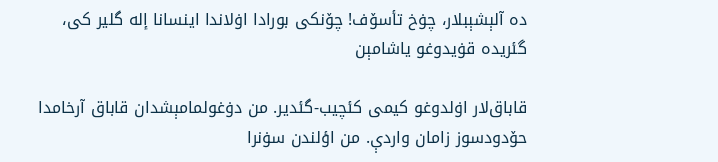ده‌ آلېشېبلار، چۏخ تأسۆف! چۆنکی بورادا اۏلاندا اینسانا إله‌ گلیر کی، گئریده‌ قۏیدوغو یاشامېن

قاباق‌لار اۏلدوغو کیمی کئچیب-گئدیر. من دۏغولمامېشدان قاباق آرخامدا حۆدودسوز زامان واردې. من اؤلندن سۏنرا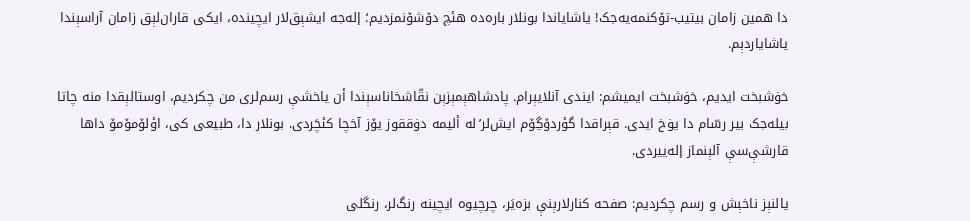دا همین زامان بیتیب-تۆکنمه‌یه‌جک! یاشایاندا بونلار باره‌ده‌ هئچ دۆشۆنمزدیم؛ إله‌جه‌ ایشېق‌لار ایچینده‌، ایکی قاران‌لېق زامان آراسېندا یاشایاردېم.

خۏشبخت ایدیم، خۏشبخت ایمیشم: ایندی آنلایېرام. پادشاهېمېزېن نقّاشخاناسېندا أن یاخشې رسم‌لری من چکردیم، اوستالېقدا منه‌ چاتا بیله‌جک بیر رسّام دا یۏخ ایدی. قېراقدا گؤردۆڲۆم ایش‌لر’له‌ ألیمه‌ دۏققوز یۆز آخچا کئچَردی. بونلار دا، طبیعی کی، اؤلۆمۆمۆ داها قارشې‌سې آلېنماز إله‌ییردی.

یالنېز ناخېش و رسم چکردیم: صفحه‌ کنارلارېنې بزه‌یَر، چرچیوه‌ ایچینه‌ رنگ‌لر، رنگلی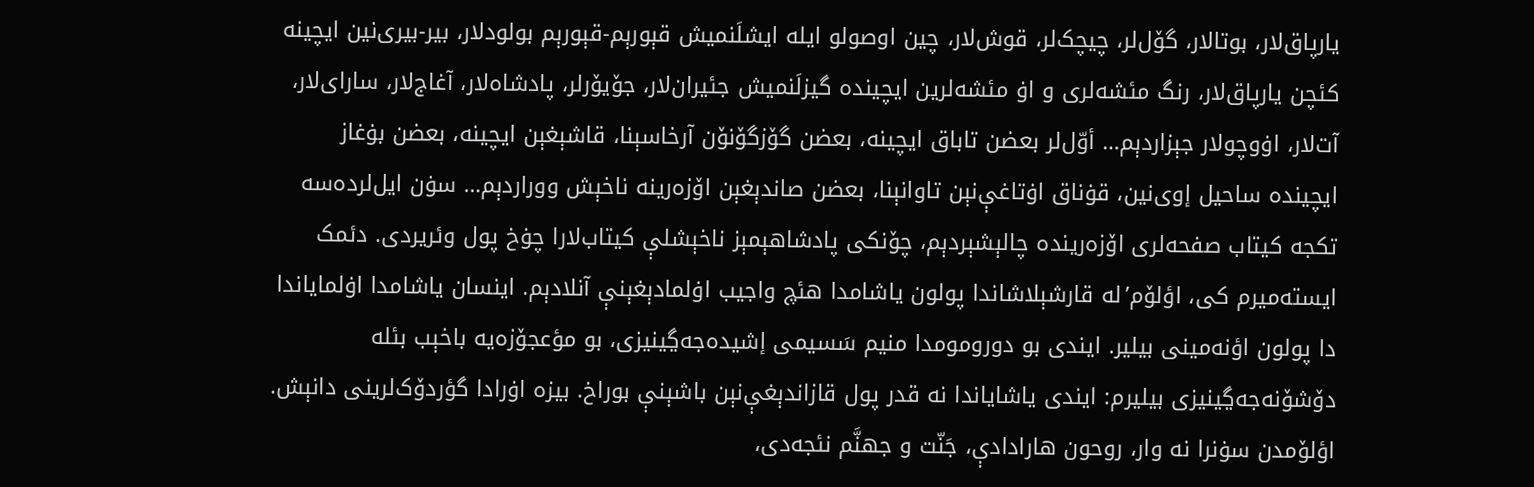یارپاق‌لار، بوتالار، گۆل‌لر، چیچک‌لر، قوش‌لار، چین اوصولو ایله‌ ایشلَنمیش قېورېم-قېورېم بولود‌لار، بیر-بیری‌نین ایچینه‌ کئچن یارپاق‌لار، رنگ مئشه‌لری و اۏ مئشه‌لرین ایچینده‌ گیز‌لَنمیش جئیران‌لار، جۆیۆرلر، پادشاه‌لا‌ر، آغاج‌لار، سارای‌لار، آت‌لار، اۏوچولار جېزاردېم… أوّل‌لر بعضن تاباق ایچینه‌، بعضن گۆزگۆنۆن آرخاسېنا، قاشېغېن ایچینه‌، بعضن بۏغاز ایچینده‌ ساحیل إوی‌نین، قۏناق اۏتاغې‌نېن تاوانېنا، بعضن صاندېغېن اۆزه‌رینه‌ ناخېش ووراردېم… سۏن ایل‌لرده‌سه‌ تکجه‌ کیتاب صفحه‌لری اۆزه‌رینده‌ چالېشېردېم، چۆنکی پادشاهېمېز ناخېشلې کیتاب‌لارا چۏخ پول وئریردی. دئمک ایسته‌میرم کی، اؤلۆم’له‌ قارشېلاشاندا پولون یاشامدا هئچ واجیب اۏلمادېغېنې آنلادېم. اینسان یاشامدا اۏلمایاندا دا پولون اؤنه‌مینی بیلیر. ایندی بو دورومومدا منیم سَسیمی إشیده‌جه‌ڲینیزی، بو مؤعجۆزه‌یه‌ باخېب بئله‌ دۆشۆنه‌جه‌ڲینیزی بیلیرم: ایندی یاشایاندا نه‌ قدر پول قازاندېغې‌نېن باشېنې بوراخ. بیزه‌ اۏرا‌دا گؤردۆک‌لرینی دانېش. اؤلۆمدن سۏنرا نه‌ وار، روحون هارا‌دادې، جَنّت و جهنَّم نئجه‌دی،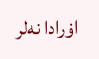اۏرا‌دا نه‌لر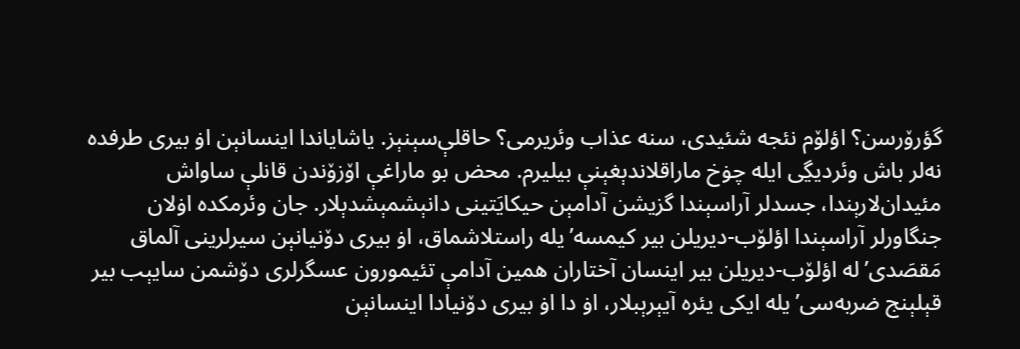گؤرۆر‌سن؟ اؤلۆم نئجه‌ شئیدی، سنه‌ عذاب وئریرمی؟ حاقلې‌سېنېز. یاشایاندا اینسانېن اۏ بیری طرفده‌ نه‌لر باش وئردیڲی ایله‌ چۏخ ماراقلاندېغېنې بیلیرم. محض بو ماراغې اۆزۆند‌ن قانلې ساواش مئیدان‌لارېندا، جسدلر آراسېندا گزیشن آدامېن حیکایَتینی دانېشمېشدېلار. جان وئرمکده‌ اۏلان جنگاور‌لر آراسېندا اؤلۆب-دیریلن بیر کیمسه’یله‌ راستلاشماق، اۏ بیری دۆنیا‌نېن سیر‌لرینی آلماق مَقصَدی’له‌ اؤلۆب-دیریلن بیر اینسان آختاران همین آدامې تئیمورون عسگرلری دۆشمن‌ سایېب بیر قېلېنج ضربه‌سی’یله‌ ایکی یئره‌ آیېرېبلار، اۏ دا اۏ بیری دۆنیادا اینسانېن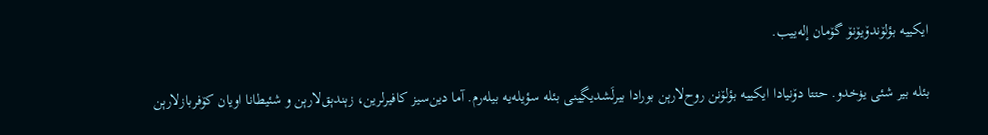ایکییه‌ بؤلۆندۆیۆنۆ گۆمان إله‌ییب.

بئله‌ بیر شئی یۏخدو. حتتا دۆنیادا ایکییه‌ بؤلۆنن روح‌لارېن بورادا بیرلَشدیڲینی بئله‌ سؤیله‌یه‌ بیله‌رم. آما دین‌سیز کافیرلرین، زېندېق‌لارېن و شئیطانا اویان کۆفربازلارېن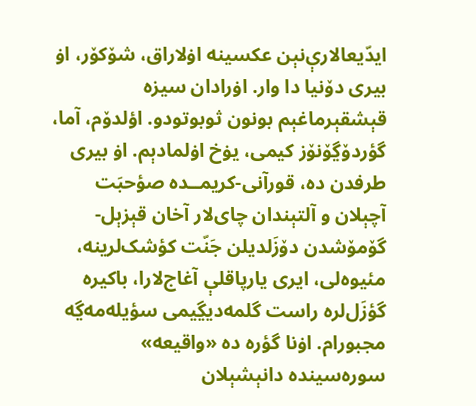ایدّیعالارې‌نېن عکسینه‌ اۏلاراق، شۆکۆر، اۏ بیری دۆنیا دا وار. اۏرادان سیزه‌ قېشقېرماغېم بونون ثوبوتودو. اؤلدۆم، آما، گؤردۆڲۆنۆز کیمی، یۏخ اۏلمادېم. اۏ بیری طرفدن ده‌، قورآنی-کریمــده‌ صؤحبَت آچېلان و آلتېندان چای‌لار آخان قېزېل-گۆمۆشدن دۆزَلدیلن جَنّت کؤشک‌لرینه‌، مئیوه‌لی، ایری یارپاقلې آغاج‌لارا، باکیره‌ گؤزَل‌لره‌ راست گلمه‌دیڲیمی سؤیله‌مه‌ڲه‌ مجبورام. اۏنا گؤره‌ ده‌ «واقیعه‌» سوره‌سینده‌ دانېشېلان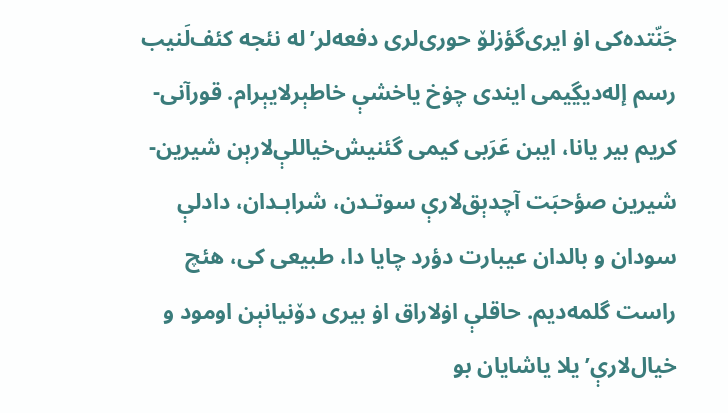جَنّتده‌کی اۏ ایری‌گؤزلۆ حوری‌لری دفعه‌لر’له‌ نئجه‌ کئف‌لَنیب رسم إله‌دیڲیمی ایندی چۏخ یاخشې خاطېرلایېرام. قورآنی-کریم بیر یانا، ایبن عَرَبی کیمی گئنیش‌خیاللې‌لارېن شیرین-شیرین صؤحبَت آچدېق‌لارې سوتـد‌ن، شرابـدان، داد‌لې سودان و بالدان عیبارت دؤرد چایا دا، طبیعی کی، هئچ راست گلمه‌دیم. حاقلې‌ اۏلاراق اۏ بیری دۆنیا‌نېن اومود و خیال‌لارې’یلا یاشایان بو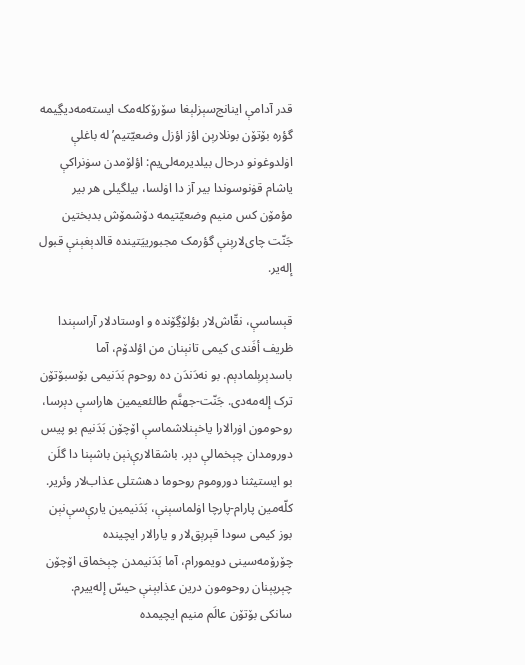قدر آدامې اینانج‌سېز‌لېغا سۆرۆکله‌مک ایسته‌مه‌دیڲیمه‌ گؤره‌ بۆتۆن بونلارېن اؤز اؤزل وضعيّتیم’له‌ باغلې اۏلدوغونو درحال بیلدیرمه‌لی‌یم: اؤلۆمدن سۏنراکې یاشام قۏنوسوندا بیر آز دا اۏلسا، بیلگیلی هر بیر مؤمۆن کس منیم وضعيّتیمه‌ دۆشمۆش بدبختین جَنّت چای‌لارېنې گؤرمک مجبورییَتینده‌ قالدېغېنې قبول إله‌یر.

قېساسې، نقّاش‌لار بؤلۆڲۆنده‌ و اوستادلار آراسېندا ظریف أفَندی کیمی تانېنان من اؤلدۆم، آما باسدېرېلمادېم. بو نه‌دَندَن ده‌ روحوم بَدَنیمی بۆسبۆتۆن ترک إله‌مه‌دی. جَنّت-جهنَّم طالئعیمین هاراسې دېرسا، روحومون اۏرا‌لارا یاخېنلاشماسې اۆچۆن بَدَنیم بو پیس دورومدان چېخمالې دېر. باشقالارې‌نېن باشېنا دا گلَن بو ایستیثنا دوروموم روحوما دهشتلی عذاب‌لار وئریر. کلّه‌مین پارام-پارچا اۏلماسېنې، بَدَنیمین یارې‌سې‌نېن بوز کیمی سودا قېرېق‌لار و یارا‌لار ایچینده‌ چۆرۆمه‌سینی دویمورام، آما بَدَنیمدن‌ چېخماق اۆچۆن چېرپېنان روحومون درین عذابېنې حیسّ إله‌ییرم. سانکی بۆتۆن عالَم منیم ایچیمده‌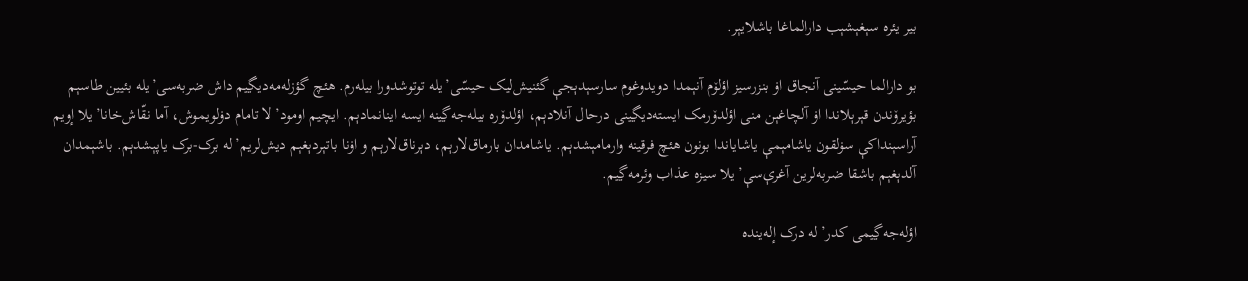بیر یئره‌ سېغېشېب دارالماغا باشلایېر.

بو دارالما حیسّینی آنجاق اۏ بنزر‌سیز اؤلۆم آنېمدا دویدوغوم سارسېدېجې گئنیش‌لیک حیسّی’یله‌ توتوشدورا‌ بیله‌رم. هئچ گؤزله‌مه‌دیڲیم داش ضربه‌سی’یله‌ بئیین طاسېم بؤیرۆندن قېرېلاندا اۏ آلچاغېن منی اؤلدۆرمک ایسته‌دیڲینی درحال آنلادېم، اؤلدۆره‌ بیله‌جه‌ڲینه‌ ایسه‌ اینانمادېم. ایچیم اومود’لا تامام دۏلویموش، آما نقّاش‌خانا’یلا إویم آراسېندا‌کې سۏلقون یاشامېمې یاشایاندا بونون هئچ فرقینه‌ وارمامېشدېم. یاشامدان بارماق‌لارېم، دېرناق‌لارېم و اۏنا باتېردېغېم دیش‌لریم’له‌ برک-برک یاپېشدېم. باشېمدان آلدېغېم باشقا ضربه‌لرین آغرې‌سې’یلا سیزه‌ عذاب وئرمه‌ڲیم.

اؤله‌جه‌ڲیمی کدر’له‌ درک إله‌ینده‌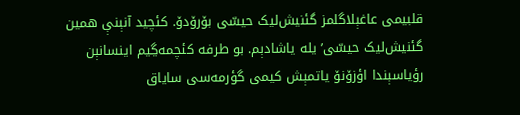قلبیمی عاغېلاگلمز گئنیش‌لیک حیسّی بۆرۆدۆ. کئچید آنېنې همین گئنیش‌لیک حیسّی’یله‌ یاشادېم. بو طرفه‌ کئچمه‌ڲیم اینسانېن رؤیاسېندا اؤزۆنۆ یاتمېش کیمی گؤرمه‌سی سایاق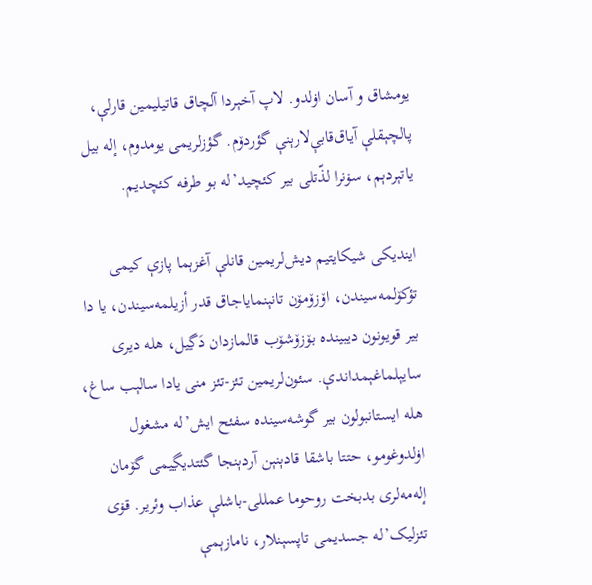یومشاق و آسان اۏلدو. لاپ آخېردا آلچاق قاتیلیمین قار‌لې، پالچېقلې آیاق‌قابې‌لارېنې گؤردۆم. گؤزلریمی یومدوم، إله‌ بیل یاتېردېم، سۏنرا لذّتلی بیر کئچید’له‌ بو طرفه‌ کئچدیم.

ایندیکی شیکایتیم دیش‌لریمین قانلې آغزېما پازې کیمی تؤکۆلمه‌سیندن‌، اۆزۆمۆن تانېنمایاجاق قدر أزیلمه‌سیندن، یا دا بیر قویونون دیبینده‌ بۆزۆشۆب قالمازدان دَڲیل، هله‌ دیری سایېلماغېمداندې. سئون‌لریمین تئز-تئز منی یا‌دا سالېب ساغ، هله‌ ایستانبولون بیر گوشه‌سینده‌ سفئح ایش’له‌ مشغول اۏلدوغومو، حتتا باشقا قادېنېن آردېنجا گئتدیڲیمی گۆمان إله‌مه‌لری بدبخت روحوما عمللی-باشلې عذاب وئریر. قۏی تئزلیک’له‌ جسدیمی تاپسېنلار، نامازېمې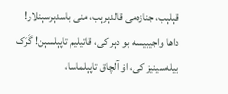قېلېب، جنازه‌می قالدېرېب، منی باسدېرسېنلار! داها واجیبیسه‌ بو دېر کی، قاتیلیم تاپېلسېن! گَرَک بیله‌سینیز کی، اۏ آلچاق تاپېلماسا،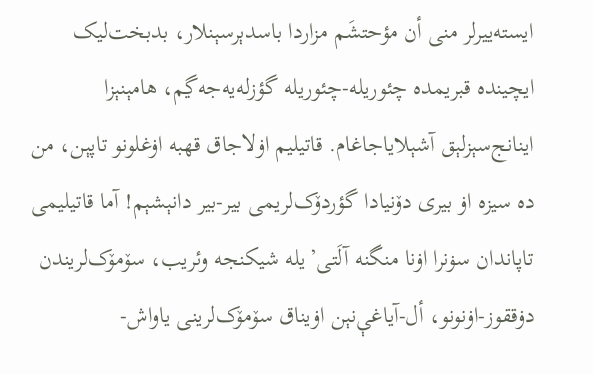ایسته‌ییرلر منی أن مؤحتشَم مزاردا باسدېرسېنلار، بدبخت‌لیک ایچینده‌ قبریمده‌ چئوریله‌-چئوریله‌ گؤزله‌یه‌جه‌ڲم، هامېنېزا اینانج‌سېزلېق آشېلایاجاغام. قاتیلیم اۏلاجاق قهبه‌ اۏغلونو تاپېن، من ده‌ سیزه‌ اۏ بیری دۆنیادا گؤردۆک‌لریمی بیر-بیر دانېشېم! آما قاتیلیمی تاپاندان سۏنرا اۏنا منگنه‌ آلَتی’یله‌ شیکنجه‌ وئریب، سۆمۆک‌لریندن دۏققوز-اۏنونو، أل-آیاغې‌نېن اۏیناق سۆمۆک‌لرینی یاواش-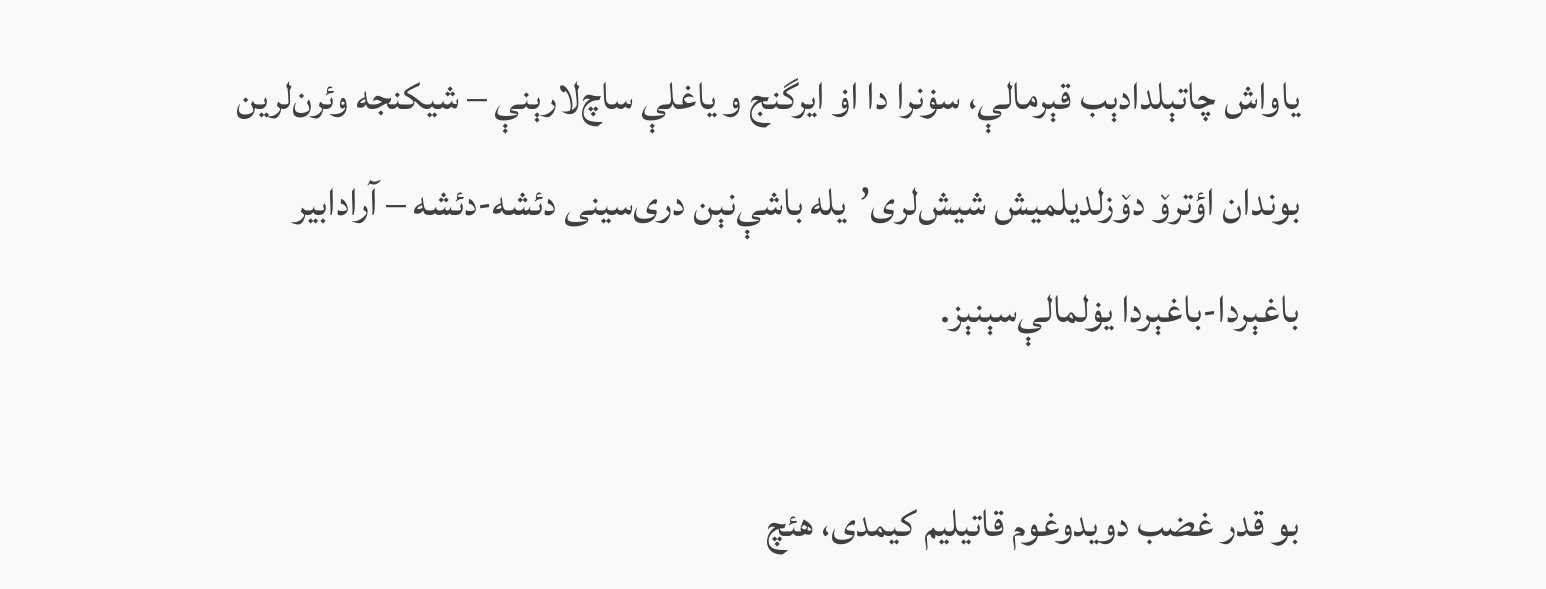یاواش چاتېلدادېب قېرمالې، سۏنرا دا اۏ ایرگنج و یاغلې ساچ‌لارېنې – شیکنجه‌ وئرن‌لرین بوندان اؤترۆ دۆزلدیلمیش شیش‌لری’یله باشې‌نېن دری‌سینی دئشه‌-دئشه‌ – آرادابیر باغېردا-باغېردا یۏلمالې‌سېنېز.

بو قدر غضب دویدوغوم قاتیلیم کیمدی، هئچ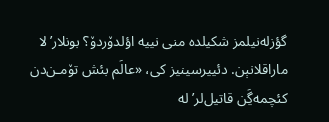گؤزله‌نیلمز شکیلده‌ منی نییه‌ اؤلدۆردۆ؟ بونلار’لا ماراقلا‌نېن. دئییر‌سینیز کی، «عالَم بئش تۆمـن‌دن کئچمه‌ڲَن قاتیل‌لر’له‌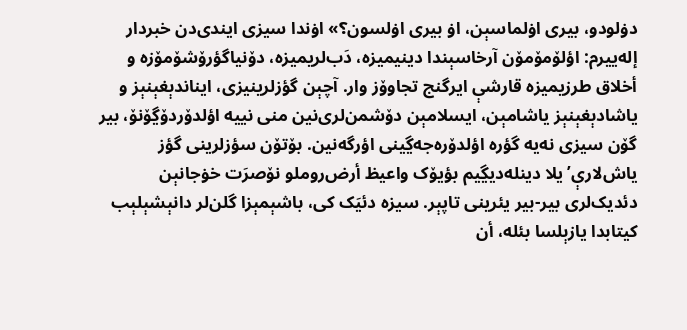دۏلودو، بیری اۏلماسېن، اۏ بیری اۏلسون؟» اۏندا سیزی ایندی‌دن خبردار إله‌ییرم: اؤلۆمۆمۆن آرخاسېندا دینیمیزه‌، دَب‌لریمیزه‌، دۆنیاگؤرۆشۆمۆزه‌ و أخلاق طرزیمیزه‌ قارشې ایرگنج تجاوۆز وار. آچېن گؤزلرینیزی، ایناندېغېنېز و یاشادېغېنېز یاشامېن، ایسلامېن دۆشمن‌لری‌نین منی نییه‌ اؤلدۆردۆڲۆنۆ، بیر گۆن سیزی نه‌یه‌ گؤره‌ اؤلدۆره‌جه‌ڲینی اؤرگه‌نین. بۆتۆن سؤز‌لرینی گؤز یاش‌لارې’یلا دینله‌دیڲیم بؤیۆک واعیظ أرض‌روملو نۆصرَت خۏجانېن دئدیک‌لری بیر-بیر یئرینی تاپېر. سیزه‌ دئیَک کی، باشېمېزا گلن‌لر دانېشېلېب کیتابدا یازېلسا بئله‌، أن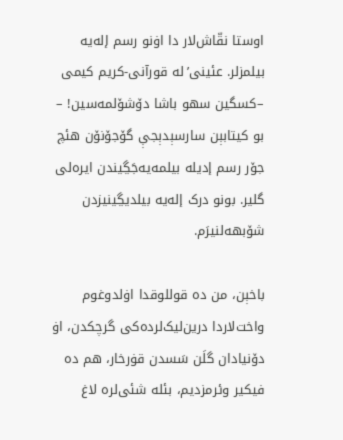اوستا نقّاش‌لار دا اۏنو رسم إله‌یه‌ بیلمز‌لر. عئینی‌’له‌ قورآنی-کریم کیمی –کسگین سهو باشا دۆشۆلمه‌سین! – بو کیتابېن سارسېدېجې گۆجۆنۆن هئچ جۆر رسم إدیله‌ بیلمه‌یه‌جَڲیندن‌ ایره‌لی گلیر. بونو درک إله‌یه‌ بیلدیڲینیزدن شۆبهه‌لنیرَم.

باخېن، من ده‌ قوللوقدا اۏلدوغوم واخت‌لاردا درین‌لیک‌لرده‌کی گرچکدن، اۏ دۆنیادان گلَن سَسدن قۏرخار، هم ده‌ فیکیر وئرمزدیم، بئله‌ شئی‌لره‌ لاغ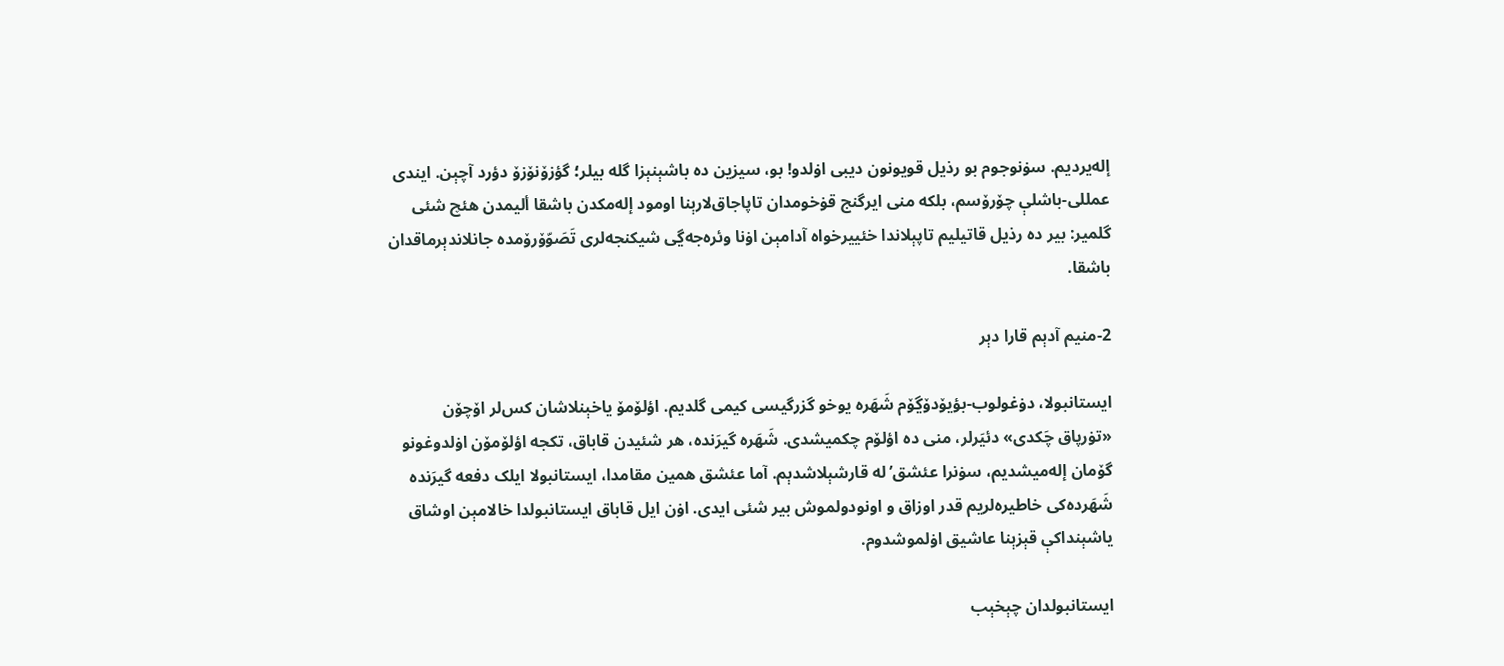إله‌یردیم. سۏنوجوم بو رذیل قویونون دیبی اۏلدو! بو، سیزین ده‌ باشېنېزا گله‌ بیلر؛ گؤزۆنۆزۆ دؤرد آچېن. ایندی عمللی-باشلې چۆرۆسم، بلکه‌ منی ایرگنج قۏخومدان تاپاجاق‌لارېنا اومود إله‌مکدن باشقا ألیمدن‌ هئچ شئی گلمیر: بیر ده‌ رذیل قاتیلیم تاپېلاندا خئییرخواه‌ آدامېن اۏنا وئره‌جه‌ڲی شیکنجه‌لری تَصَوّۆرۆمده‌ جانلاندېرماقدان باشقا.

2-منیم آدېم قارا دېر

ایستانبولا، دۏغولوب-بؤیۆدۆڲۆم شَهَره‌ یوخو گزرگیسی کیمی گلدیم. اؤلۆمۆ یاخېنلاشان کس‌لر اۆچۆن «تۏرپاق چَکدی» دئیَرلر، منی ده‌ اؤلۆم چکمیشدی. شَهَره‌ گیرَنده‌، هر شئیدن قاباق، تکجه‌ اؤلۆمۆن اۏلدوغونو گۆمان إله‌میشدیم، سۏنرا عئشق’له‌ قارشېلاشدېم. آما عئشق همین مقامدا، ایستانبولا ایلک دفعه‌ گیرَنده‌ شَهَرده‌کی خاطیره‌لریم قدر اوزاق و اونودولموش بیر شئی ایدی. اۏن ایل قاباق ایستانبولدا خالا‌مېن اوشاق یاشېنداکې قېزېنا عاشیق اۏلموشدوم.

ایستانبولدان چېخېب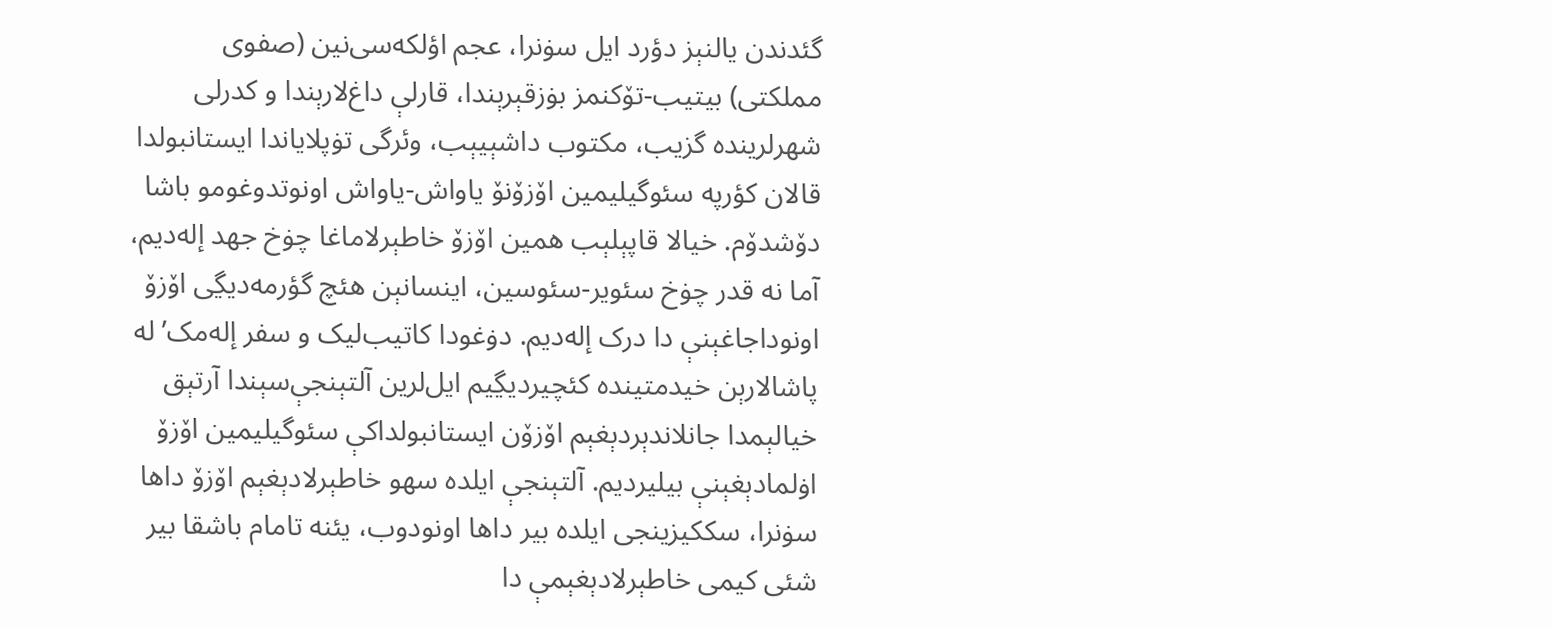گئدندن یالنېز دؤرد ایل سۏنرا، عجم اؤلکه‌سی‌نین (صفوی مملکتی) بیتیب-تۆکنمز بۏزقېرېندا، قار‌لې داغ‌لارېندا و کدر‌لی شهر‌لرینده‌ گزیب، مکتوب داشېیېب، وئرگی تۏپلایاندا ایستانبولدا قالا‌ن کؤرپه‌ سئوگیلیمین اۆزۆنۆ یاواش-یاواش اونوتدوغومو باشا دۆشدۆم. خیالا قاپېلېب همین اۆزۆ خاطېرلاماغا چۏخ جهد إله‌دیم، آما نه‌ قدر چۏخ سئویر-سئوسین، اینسانېن هئچ گؤرمه‌دیڲی اۆزۆ اونوداجاغېنې دا درک إله‌دیم. دۏغودا کاتیب‌لیک و سفر إله‌مک’له‌ پاشالارېن خیدمتینده‌ کئچیردیڲیم ایل‌لرین آلتېنجې‌سېندا آرتېق خیالېمدا جانلاندېردېغېم اۆزۆن ایستانبولداکې سئوگیلیمین اۆزۆ اۏلمادېغېنې بیلیردیم. آلتېنجې ایلده‌ سهو خاطېرلادېغېم اۆزۆ داها سۏنرا، سککیزینجی ایلده‌ بیر داها اونودوب، یئنه‌ تامام باشقا بیر شئی کیمی خاطېرلادېغېمې دا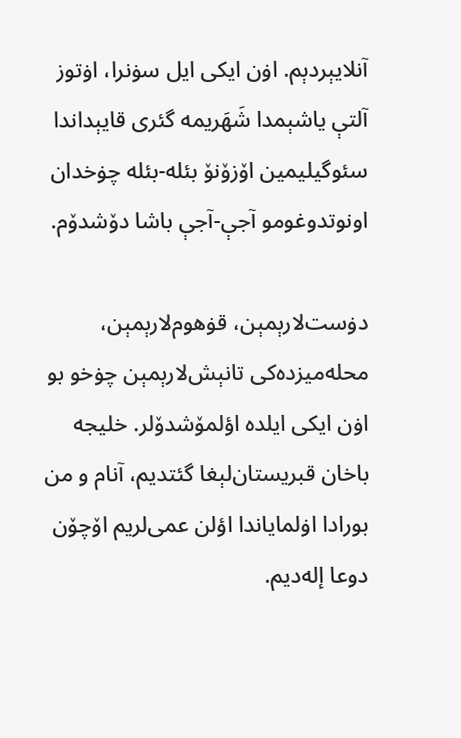آنلایېردېم. اۏن ایکی ایل سۏنرا، اۏتوز آلتې یاشېمدا شَهَریمه‌ گئری قایېداندا سئوگیلیمین اۆزۆنۆ بئله‌-بئله‌ چۏخدان اونوتدوغومو آجې-آجې باشا دۆشدۆم.

دۏست‌لارېمېن، قۏهوم‌لارېمېن، محله‌میزده‌کی تانېش‌لارېمېن چۏخو بو اۏن ایکی ایلده‌ اؤلمۆشدۆلر. خلیجه‌ باخان قبریستان‌لېغا گئتدیم، آنام و من بورادا اۏلمایاندا اؤلن عمی‌لریم اۆچۆن دوعا إله‌دیم.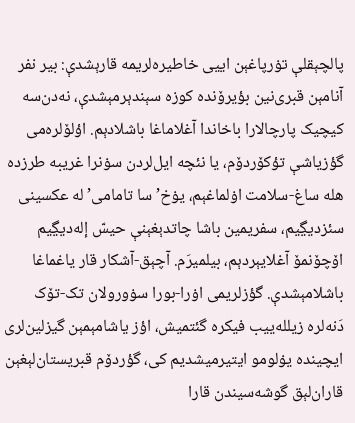پالچېقلې تۏرپاغېن اییی خاطیره‌لریمه‌ قارېشدې: بیر نفر آنامېن قبری‌نین بؤیرۆنده‌ کوزه‌ سېندېرمېشدې، نه‌دن‌سه‌ کیچیک پارچا‌لارا باخاندا آغلاماغا باشلادېم. اؤلۆ‌لره‌می گؤزیاشې تؤکۆردۆم، یا نئچه‌ ایل‌لردن سۏنرا غریبه‌ طرزده‌ هله‌ ساغ-سلامت اۏلماغېم، یۏخ’سا تامامی’له‌ عکسینی سئزدیڲیم، سفریمین باشا چاتدېغېنې حیسّ إله‌دیڲیم اۆچۆنمۆ آغلایېردېم، بیلمیرَم. آچېق-آشکار قار یاغماغا باشلامېشدې. گؤزلریمی اۏرا-بورا سۏورولان تک-تۆک دَنه‌لره‌ زیلله‌ییب فیکره‌ گئتمیش، اؤز یاشامېمېن گیزلین‌لری ایچینده‌ یۏلومو ایتیر‌میشدیم کی، گؤردۆم قبریستان‌لېغېن قاران‌لېق گوشه‌سیندن‌ قارا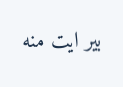بیر ایت منه‌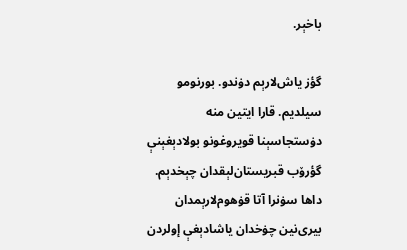باخېر.

گؤز یاش‌لارېم دۏندو. بورنومو سیلدیم. قارا ایتین منه‌ دۏستجاسېنا قویروغونو بولادېغېنې گؤرۆب قبریستان‌لېقدان چېخدېم. داها سۏنرا آتا قۏهوم‌لارېمدان بیری‌نین چۏخدان یاشادېغې إولردن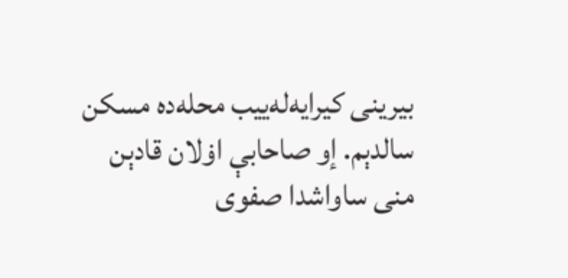بیرینی کیرایه‌له‌ییب محله‌ده‌ مسکن سالدېم. إو صاحابې اۏلان قادېن منی ساواشدا صفوی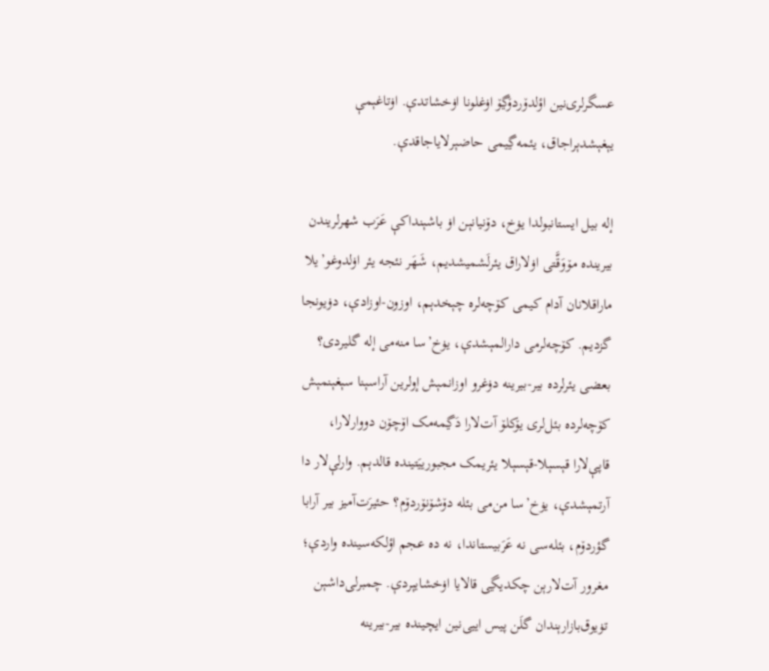عسگرلری‌نین اؤلدۆردۆڲۆ اۏغلونا اۏخشاتدې. اۏتاغېمې یېغېشدېراجاق، یئمه‌ڲیمی حاضېرلایاجاقدې.

إله‌ بیل ایستانبولدا یۏخ، دۆنیا‌نېن اۏ باشېنداکې عَرَب شهر‌لریند‌ن بیرینده‌ مۆوَقَّتی اۏلاراق یئرلَشمیشدیم، شَهَر نئجه‌ یئر اۏلدوغو’یلا ماراقلانان آدام کیمی کۆچه‌لره‌ چېخدېم، اوزون-اوزادې، دۏیونجا گزدیم. کۆچه‌لرمی دارالمېشدې، یۏخ’سا منه‌می إله‌ گلیردی؟ بعضی یئرلرده‌ بیر-بیرینه‌ دۏغرو اوزانمېش إولرین آراسېنا سېغېنمېش کۆچه‌لرده‌ بئل‌لری یۆکلۆ آت‌لارا دَڲمه‌مک اۆچۆن دووار‌لارا، قاپې‌لارا قېسېلا-قېسېلا یئریمک مجبورییَتینده‌ قالدېم. وار‌لې‌لار دا آرتمېشدې، یۏخ’سا من‌می بئله‌ دۆشۆنۆردۆم؟ حئیرَت‌آمیز بیر آرابا گؤردۆم، بئله‌سی نه‌ عَرَبیستاندا، نه‌ ده‌ عجم اؤلکه‌سینده‌ واردې؛ مغرور آت‌لارېن چکدیڲی قالا‌یا اۏخشایېردې. چمبرلی‌داشېن تۏیوق‌بازارېندان گلَن پیس اییی‌نین ایچینده‌ بیر-بیرینه‌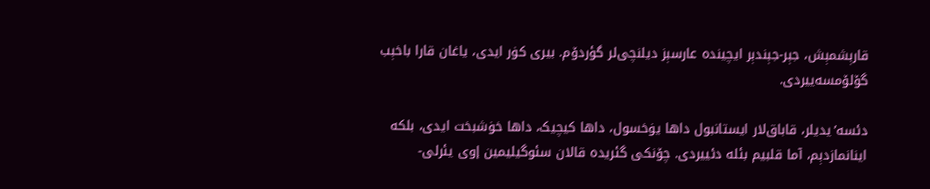قارېشمېش، جېر-جېندېر ایچینده‌ عار‌سېز دیلنچی‌لر گؤردۆم. بیری کۏر ایدی، یاغان قارا باخېب گۆلۆمسه‌ییردی.

دئسه’یدیلر، قاباق‌لار ایستانبول داها یۏخسول، داها کیچیک، داها خۏشبخت ایدی، بلکه‌ اینانمازدېم، آما قلبیم بئله‌ دئییردی. چۆنکی گئریده‌ قالا‌ن سئوگیلیمین إوی یئرلی-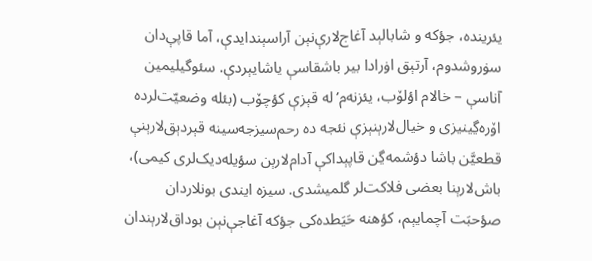یئرینده‌، جؤکه‌ و شابالېد آغاج‌لارې‌نېن آراسېندایدې، آما قاپې‌دان سۏروشدوم، آرتېق اۏرا‌دا بیر باشقا‌سې یاشایېردې. سئوگیلیمین آنا‌سې – خالا‌م اؤلۆب، یئزنه‌م’له قېزې کؤچۆب (بئله‌ وضعيّت‌لرده‌ اۆره‌ڲینیزی و خیال‌لارېنېزې نئجه‌ ده‌ رحم‌سیزجه‌سینه‌ قېردېق‌لارېنې قطعیَّن باشا دؤشمه‌ڲن قاپېداکې آدام‌لارېن سؤیله‌دیک‌لری کیمی)، باش‌لارېنا بعضی فلاکت‌لر گلمیشدی. سیزه‌ ایندی بونلاردان صؤحبَت آچمایېم، کؤهنه‌ حَیَطده‌کی‌ جؤکه‌ آغاجې‌نېن بوداق‌لارېندان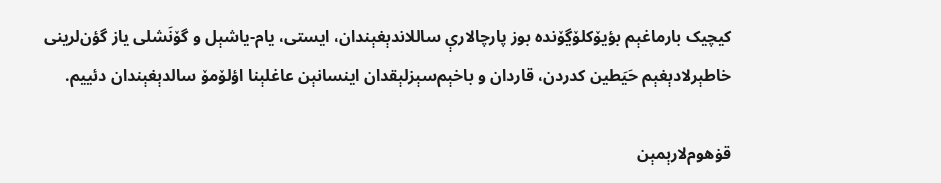کیچیک بارماغېم بؤیۆکلۆڲۆنده‌ بوز پارچا‌لارې ساللاندېغېندان، ایستی، یام-یاشېل و گۆنَشلی یاز گؤن‌لرینی خاطېرلادېغېم حَیَطین کدردن، قاردان و باخېم‌سېزلېقدان اینسانېن عاغلېنا اؤلۆمۆ سالدېغېندان دئییم.

قۏهوم‌لارېمېن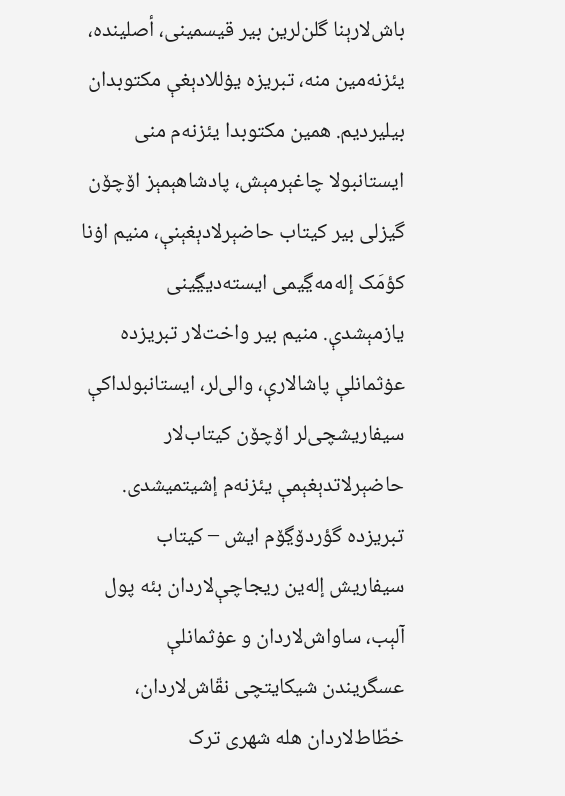باش‌لارېنا گلن‌لرین بیر قیسمینی، أصلینده‌، یئزنه‌مین منه‌، تبریزه‌ یۏللادېغې مکتوبدان بیلیردیم. همین مکتوبدا یئزنه‌م منی ایستانبولا چاغېرمېش، پادشاهېمېز اۆچۆن گیز‌لی بیر کیتاب حاضېرلادېغېنې، منیم اۏنا کؤمَک إله‌مه‌ڲیمی ایسته‌دیڲینی یازمېشدې. منیم بیر واخت‌لار تبریزده‌ عۏثمانلې پاشالارې، والی‌لر، ایستانبولداکې سیفاریشچی‌لر اۆچۆن کیتاب‌لار حاضېرلا‌تدېغېمې یئزنه‌م إشیتمیشدی. تبریزده‌ گؤردۆڲۆم ایش – کیتاب سیفاریش إله‌ین ریجاچې‌لاردان بئه‌ پول آلېب، ساواش‌لاردان و عۏثمانلې عسگریندن شیکایتچی نقّاش‌لاردان، خطّاط‌لاردان هله‌ شهری ترک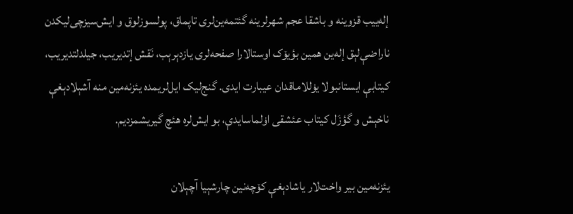إله‌ییب قزوینه‌ و باشقا عجم شهر‌لرینه‌ گئتمه‌ین‌لری تاپماق، پولسوزلوق و ایش‌سیزچی‌لیکدن ناراضې‌لېق إله‌ین همین بؤیۆک اوستالارا صفحه‌لری یازدېرېب، نَقش إتدیریب، جیلدلتدیریب، کیتابې ایستانبولا یۏللاماقدان عیبارت ایدی. گنج‌لیک ایل‌لریمده‌ یئزنه‌مین منه‌ آشېلادېغې ناخېش و گؤزَل کیتاب عئشقی اۏلماسایدې، بو ایش‌لره‌ هئچ گیریشمزدیم.

یئزنه‌مین بیر واخت‌لار یاشادېغې کۆچه‌نین چارشېیا آچېلان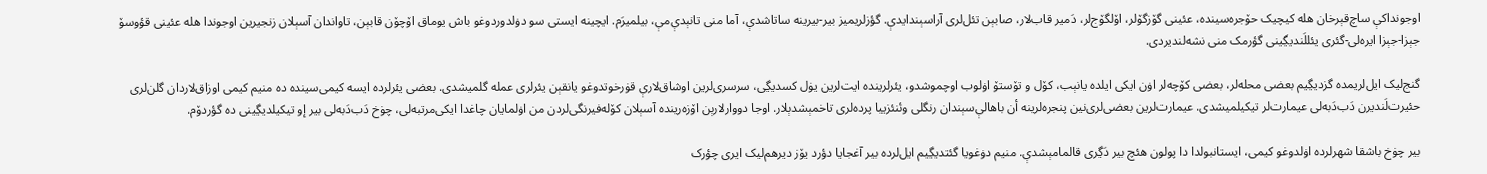اوجونداکې ساچ‌قېرخان هله‌ کیچیک حۆجره‌سینده‌، عئینی گۆزگۆلر، اۆلگۆج‌لر، دَمیر قاب‌لار، صابېن تئل‌لری آراسېندایدې. گؤزلریمیز بیر-بیرینه‌ ساتاشدې، آما منی تانېدې‌مې، بیلمیرَم. ایچینه‌ ایستی سو دۏلدوردوغو باش یوماق اۆچۆن قابېن، تاواندان آسېلان زنجیرین اوجوندا هله‌ عئینی قؤوسۆ جېزا-جېزا ایره‌لی-گئری یئللَندیڲینی گؤرمک منی نشه‌لندیردی.

گنج‌لیک ایل‌لریمده‌ گزدیڲیم بعضی محله‌لر، بعضی کۆچه‌لر اۏن ایکی ایلده‌ یانېب، کۆل و تۆستۆ اۏلوب اوچموشدو، یئرلرینده‌ ایت‌لرین یۏل کسدیڲی، سرسری‌لرین اوشاق‌لارې قۏرخوتدوغو یانقېن یئرلری عمله‌ گلمیشدی. بعضی یئرلرده‌ ایسه‌ کیمی‌سینده‌ ده‌ منیم کیمی اوزاق‌لاردان گلن‌لری حئیرت‌لَندیرن دَب‌دَبه‌لی عیمارت‌لر تیکیلمیشدی. عیمارت‌لرین بعضی‌لری‌نین پنجره‌لرینه‌ أن باها‌لې‌سېندان رنگلی وئنئزییا پرده‌لری تاخمېشدېلار. اوجا دووار‌لارېن اۆزه‌رینده‌ آسېلان کۆله‌فیرنگی‌لردن من اۏلمایان چاغدا ایکی‌مرتبه‌لی، چۏخ دَب‌دَبه‌لی بیر إو تیکیلدیڲینی ده‌ گؤردۆم.

بیر چۏخ باشقا شهر‌لرده‌ اۏلدوغو کیمی، ایستانبولدا دا پولون هئچ بیر دَڲری قالمامېشدې. منیم دۏغویا گئتدیڲیم ایل‌لرده‌ بیر آغجایا دؤرد یۆز دیرهم‌لیک ایری چؤرک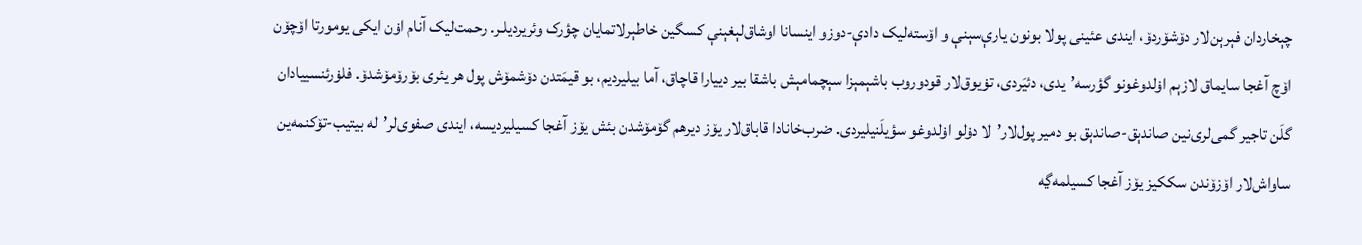چېخاردان فېرېن‌لار دۆشۆردۆ، ایندی عئینی پولا‌ بونون یارې‌سېنې و اۆسته‌لیک دادې-دوزو اینسانا اوشاق‌لېغېنې کسگین خاطېرلاتمایان چؤرک وئریردیلـر. رحمت‌لیک آنام اۏن ایکی یومورتا اۆچۆن اۆچ آغجا سایماق لازېم اۏلدوغونو گؤرسه’یدی، دئیَردی، تۏیوق‌لار قودوروب باشېمېزا سېچمامېش باشقا بیر دییارا قاچاق، آما بیلیردیم، بو قیمَتدن دۆشمۆش پول هر یئری بۆرۆمۆشدۆ. فلۏرئنسییا‌دان گلَن تاجیر گمی‌لری‌نین صاندېق-صاندېق بو دمیر پول‌لار’لا دۏلو اۏلدوغو سؤیلَنیلیردی. ضرب‌خانادا قاباق‌لار یۆز دیرهم گۆمۆشدن بئش یۆز آغجا کسیلیردیسه‌، ایندی صفوی‌لر’له‌ بیتیب-تۆکنمه‌ین ساواش‌لار اۆزۆند‌ن سککیز یۆز آغجا کسیلمه‌ڲه‌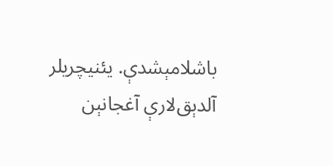باشلامېشدې. یئنیچریلر آلدېق‌لارې آغجانېن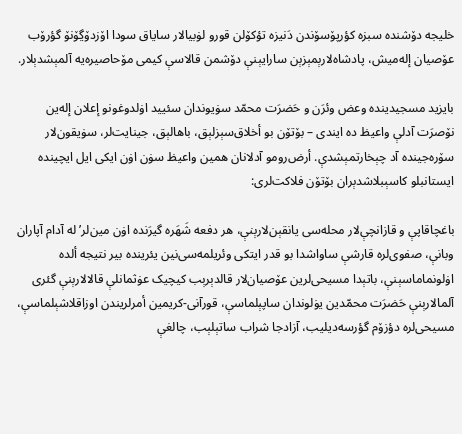خلیجه‌ دۆشنده‌ سبزه‌ کؤرپۆسۆندن دَنیزه‌ تؤکۆلن قورو لۏبیالار سایاق سودا اۆزدۆڲۆنۆ گؤرۆب عۆصیان إله‌میش، پادشاه‌لا‌رېمېزېن سارایېنې دۆشمن‌ قالا‌سې کیمی مۆحاصیره‌یه‌ آلمېشدېلار.

بایزید مسجیدینده وعض وئرَن و حَضرَت محمّد سۏیوندان سئیید اۏلدوغونو إعلان إله‌ین نۆصرَت آد‌لې واعیظ ده‌ ایندی – بۆتۆن بو أخلاق‌سېز‌لېق، باها‌لېق، جینایت‌لر، سۏیقون‌لار سۆره‌جینده‌ آد چېخارتمېشدې. أرض‌رومو آدلانان همین واعیظ سۏن اۏن ایکی ایل ایچینده ایستانبلو کاسېبلاشدېران بۆتۆن فلاکت‌لری:

باغچاقاپې و قازانچې‌لار محله‌سی یانقېن‌لارېنې، هر دفعه‌ شَهَره‌ گیرَنده‌ اۏن مین‌لر’له‌ آدام آپاران وبانې، صفوی‌لره‌ قارشې ساواشدا بو قدر ایتکی وئریلمه‌سی‌نین یئرینده بیر نتیجه‌ ألده‌ اۏلونماماسېنې، باتېدا مسیحی‌لرین عۆصیان‌لار قالدېرېب کیچیک عۏثمانلې قالا‌لارېنې گئری آلما‌لارېنې حَضرَت محمّدین یۏلوندان ساپېلماسې، قورآنی-کریمین أمرلریندن‌ اوزاقلاشېلماسې، مسیحی‌لره‌ دؤزۆم گؤرسه‌دیلیب، آزادجا شراب ساتېلېب، چالغې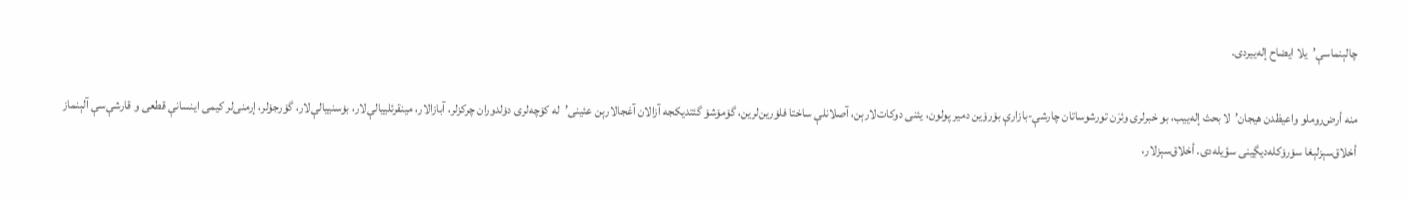چالېنما‌سې’یلا ایضاح إله‌ییردی.

منه‌ أرض‌روملو واعیظدن هیجان’لا‌ بحث إله‌ییب، بو خبر‌لری وئرَن تورشوساتان چارشې-بازارې بۆرۆین دمیر پولون، یئنی دوکات‌لارېن، آصلانلې ساختا فلۏرین‌لرین، گۆمۆشۆ گئتدیکجه‌ آزالان آغجالارېن عئینی‌’له‌ کۆچه‌لری دۏلدوران چرکزلر، آبازالار، مینقرئلییالې‌لار، بۏسنییالې‌لار، گۆرجۆلر، إرمنی‌لر کیمی اینسانې قطعی و قارشې‌سې آلېنماز أخلاق‌سېزلېغا سۆرۆکله‌دیڲینی سؤیله‌دی. أخلاق‌سېزلار،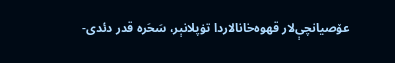عۆصیانچې‌لار قهوه‌خانالاردا تۏپلانېر، سَحَره‌ قدر دئدی-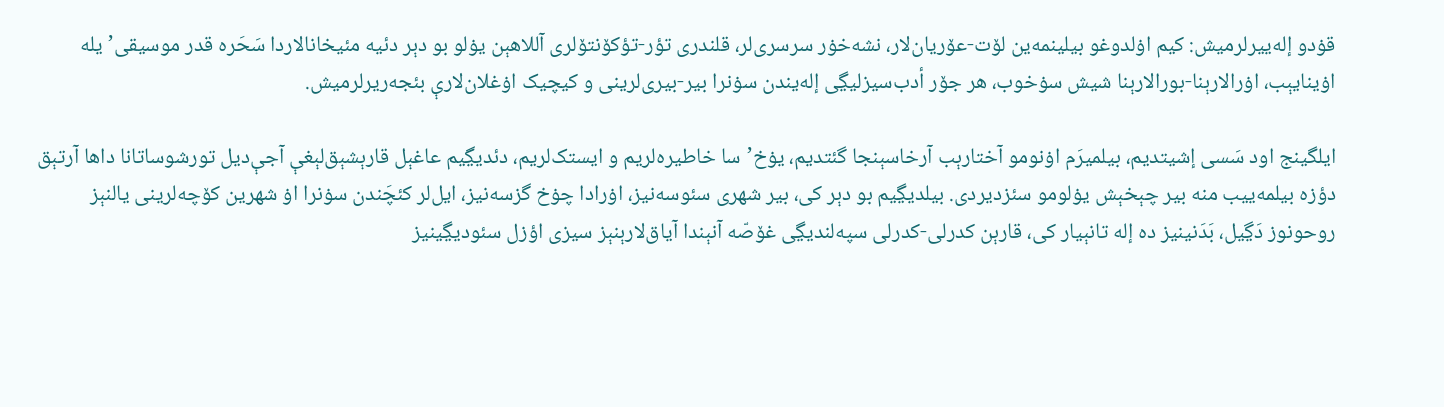قۏدو إله‌ییرلرمیش: کیم اۏلدوغو بیلینمه‌ین لۆت-عۆریان‌لار، نشه‌خۏر سرسری‌لر، قلندری تؤر-تؤکۆنتۆلری آللاهېن یۏلو بو دېر دئیه‌ مئیخانالاردا سَحَره‌ قدر موسیقی’یله‌ اۏینایېب، اۏرا‌لارېنا-بورا‌لارېنا شیش سۏخوب، هر جۆر أدب‌سیز‌لیڲی إله‌یندن‌ سۏنرا بیر-بیری‌لرینی و کیچیک اۏغلان‌لارې بئجه‌ریرلرمیش.

ایلگینج اود سَسی إشیتدیم، بیلمیرَم اۏنومو آختارېب آرخاسېنجا گئتدیم، یۏخ’سا خاطیره‌لریم و ایستک‌لریم، دئدیڲیم عاغېل قارېشېق‌لېغې آجې‌دیل تورشوساتانا داها آرتېق دؤزه‌ بیلمه‌ییب منه‌ بیر چېخېش یۏلومو سئزدیردی. بیلدیڲیم بو دېر کی، بیر شهری سئوسه‌نیز، اۏرا‌دا چۏخ گزسه‌نیز، ایل‌لر کئچَندن سۏنرا اۏ شهرین کۆچه‌لرینی یالنېز روحونوز دَڲیل، بَدَنینیز ده‌ إله‌ تانېیار کی، قارېن کدر‌لی-کدر‌لی سپه‌لندیڲی غۆصّه‌ آنېندا آیاق‌لارېنېز سیزی اؤزل سئودیڲینیز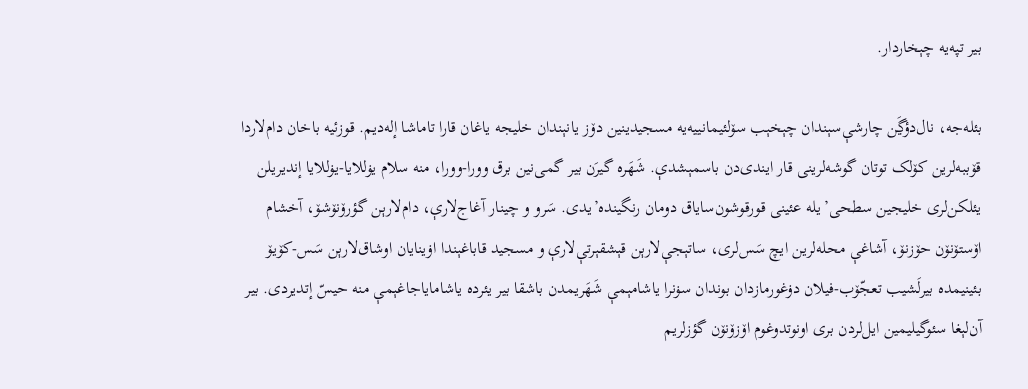بیر تپه‌یه‌ چېخاردار.

بئله‌جه‌، نال‌دؤڲَن چارشې‌سېندان چېخېب سۆلئیمانییه‌یه‌ مسجیدینین دۆز یانېندان خلیجه‌ یاغان قارا تاماشا إله‌دیم. قوزئیه‌ باخان دام‌لاردا قۆببه‌لرین کۆلک توتان گوشه‌لرینی قار ایندی‌دن باسمېشدې. شَهَره‌ گیرَن بیر گمی‌نین برق وورا-وورا، منه‌ سلام یۏللایا-یۏللایا إندیریلن یئلکن‌لری خلیجین سطحی’یله‌ عئینی قورقوشون‌سایاق دومان رنگینده‌’یدی. سَرو و چینار آغاج‌لارې، دام‌لارېن گؤرۆنۆشۆ، آخشام اۆستۆنۆن حۆزنۆ، آشاغې محله‌لرین ایچ سَس‌لری، ساتېجې‌لارېن قېشقېرتې‌لارې و مسجید قاباغېندا اۏینایان اوشاق‌لارېن سَس-کۆیۆ بئینیمده‌ بیرلَشیب تعجّۆب‌-فیلان دۏغورمازدان بوندان سۏنرا یاشامېمې شَهَریمدن باشقا بیر یئرده‌ یاشامایاجاغېمې منه‌ حیسّ إتدیردی. بیر آن‌لېغا سئوگیلیمین ایل‌لردن بری اونوتدوغوم اۆزۆنۆن گؤز‌لریم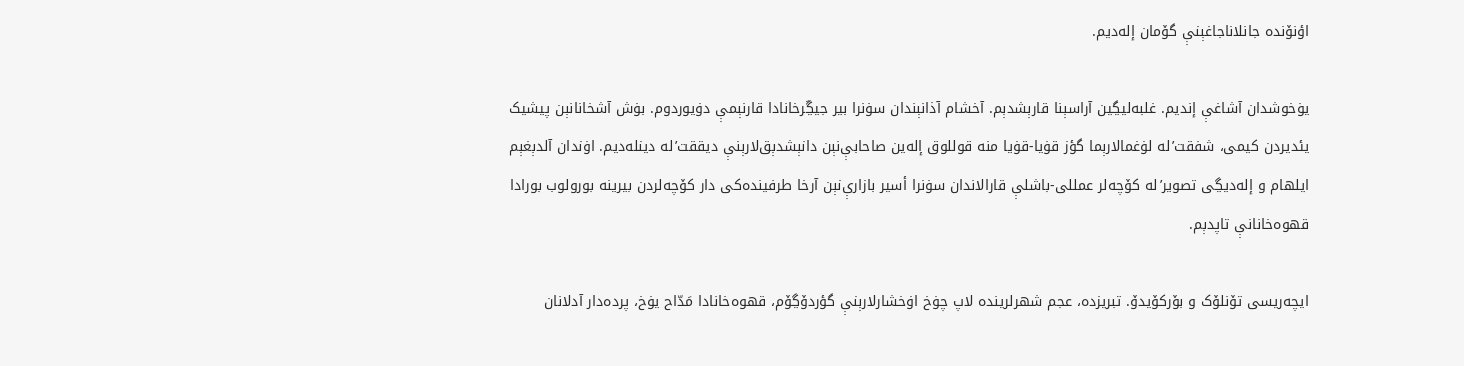اؤنۆنده‌ جانلاناجاغېنې گۆمان إله‌دیم.

یۏخوشدان آشاغې إندیم. غلبه‌لیڲین آراسېنا قارېشدېم. آخشام آذانېندان سۏنرا بیر جیڲَرخانادا قارنېمې دۏیوردوم. بۏش آشخانانېن پیشیک یئدیردن کیمی، شفقت’له‌ لۏغما‌لارېما گؤز قۏیا-قۏیا منه‌ قوللوق إله‌ین صاحابې‌نېن دانېشدېق‌لارېنې دیققت’له‌ دینله‌دیم. اۏندان آلدېغېم ایلهام و إله‌دیڲی تصویر’له‌ کۆچه‌لر عمللی-باشلې قارالاندان سۏنرا أسیر بازارې‌نېن آرخا طرفینده‌کی‌ دار کۆچه‌لردن بیرینه‌ بورولوب بورادا قهوه‌خانانې تاپدېم.

ایچه‌ریسی‌ تۆنلۆک و بۆرکۆیدۆ. تبریزده‌، عجم شهر‌لرینده‌ لاپ چۏخ اۏخشارلارېنې گؤردۆڲۆم، قهوه‌خانادا مَدّاح یۏخ، پرده‌دار آدلانان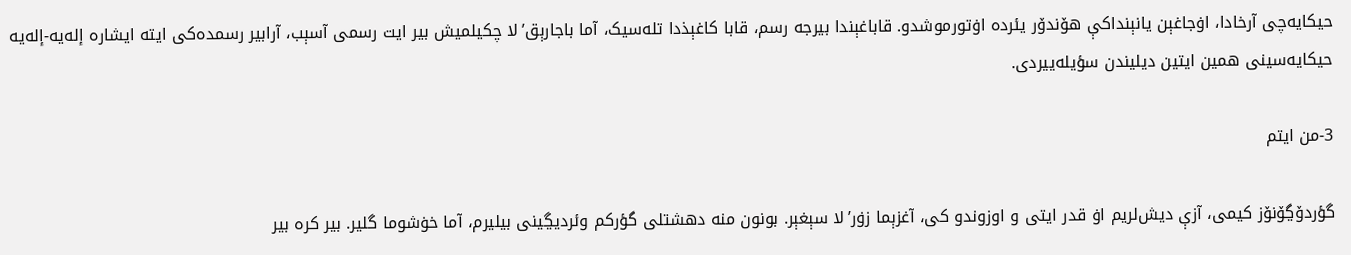حیکایه‌چی آرخادا، اۏجاغېن یانېنداکې هۆندۆر یئرده‌ اۏتورموشدو. قاباغېندا بیرجه‌ رسم، قابا کاغېذ‌دا تله‌سیک، آما باجارېق’لا چکیلمیش بیر ایت رسمی آسېب، آرابیر رسمده‌کی ایته‌ ایشاره‌ إله‌یه‌-إله‌یه‌ حیکایه‌سینی همین ایتین دیلیندن‌ سؤیله‌ییردی.

3-من ایتم

گؤردۆڲۆنۆز کیمی، آزې دیش‌لریم اۏ قدر ایتی و اوزوندو کی، آغزېما زۏر’لا سېغېر. بونون منه‌ دهشتلی گؤرکم وئردیڲینی بیلیرم، آما خۏشوما گلیر. بیر کره‌ بیر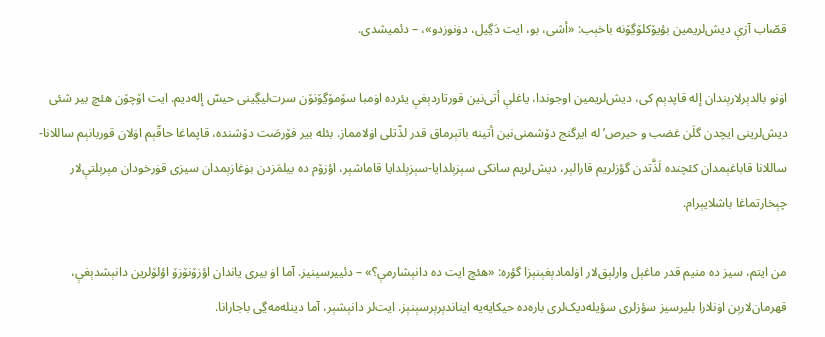قصّاب آزې دیش‌لریمین بؤیۆکلۆڲۆنه‌ باخېب: «أشی، بو، ایت دَڲیل، دۏنوزدو»، – دئمیشدی.

اۏنو بالدېرلارېندان إله‌ قاپدېم کی، دیش‌لریمین اوجوندا، یاغلې أتی‌نین قورتاردېغې یئرده‌ اۏمبا سۆمۆڲۆنۆن سرت‌لیڲینی حیسّ إله‌دیم. ایت اۆچۆن هئچ بیر شئی دیش‌لرینی ایچدن گلَن غضب و حیرص’له‌ ایرگنج دۆشمنی‌نین أتینه‌ باتېرماق قدر لذّتلی اۏلامماز. بئله‌ بیر فۆرصَت دۆشنده‌، قاپماغا حاقّېم اۏلان قوربانېم ساللانا-ساللانا قاباغېمدان کئچنده‌ لَذَّتدن گؤز‌لریم قارالېر، دیش‌لریم سانکی سېزېلدایا-سېزېلدایا قاماشېر، اؤزۆم ده‌ بیلمَزدن بۏغازېمدان سیزی قۏرخودان مېرېلتې‌لار چېخارتماغا باشلایېرام.

من ایتم، سیز ده‌ منیم قدر ماغېل وار‌لېق‌لار اۏلمادېغېنېزا گؤره‌: «هئچ ایت ده‌ دانېشارمې؟» – دئییر‌سینیز. آما اۏ بیری یاندان اؤزۆنۆزۆ اؤلۆلرین دانېشدېغې، قهرمان‌لارېن اۏنلارا بلیرسیز سؤز‌لری سؤیله‌دیک‌لری باره‌ده‌ حیکایه‌یه‌ ایناندېرېر‌سېنېز. ایت‌لر دانېشېر، آما دینله‌مه‌ڲی باجارانا.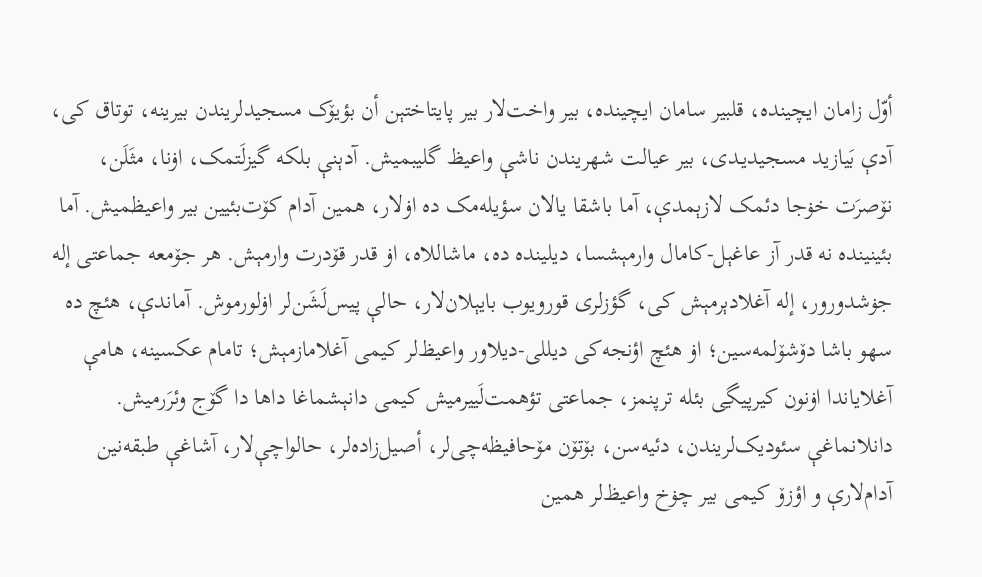أوّل زامان ایچینده‌، قلبیر سامان ایچینده‌، بیر واخت‌لار بیر پایتاختېن أن بؤیۆک مسجیدلریندن بیرینه‌، توتاق کی، آدې بَیازید مسجیدیـدی، بیر عیالت شهریندن ناشې واعیظ گلیبمیش. آدېنې بلکه‌ گیزلَتمک، اۏنا، مثَلَن، نۆصرَت خۏجا دئمک لازېمدې، آما باشقا یالان سؤیله‌مک ده‌ اۏ‌لار، همین آدام کۆت‌بئیین بیر واعیظمیش. آما بئینینده‌ نه‌ قدر آز عاغېل-کامال وارمېشسا، دیلینده‌ ده‌، ماشاللاه‌، اۏ قدر قۆدرت وارمېش. هر جۆمعه‌ جماعتی إله‌ جۏشدورور، إله‌ آغلادېرمېش کی، گؤز‌لری قورویوب بایېلان‌لار، حالې پیس‌لَشَن‌لر اۏلورموش. آماندې، هئچ ده‌ سهو باشا دۆشۆلمه‌سین؛ اۏ هئچ اؤنجه‌کی دیللی-دیلاور واعیظ‌لر کیمی آغلامازمېش؛ تامام عکسینه‌، هامې آغلایاندا اۏنون کیرپیڲی بئله‌ ترپنمز، جماعتی تؤهمت‌لَییرمیش کیمی دانېشماغا داها دا گۆج وئرَرمیش. دانلانماغې سئودیک‌لریندن، دئیه‌سن، بۆتۆن مۆحافیظه‌چی‌لر، أصیل‌زاده‌لر، حالواچې‌لار، آشاغې طبقه‌نین آدام‌لارې و اؤزۆ کیمی بیر چۏخ واعیظ‌لر همین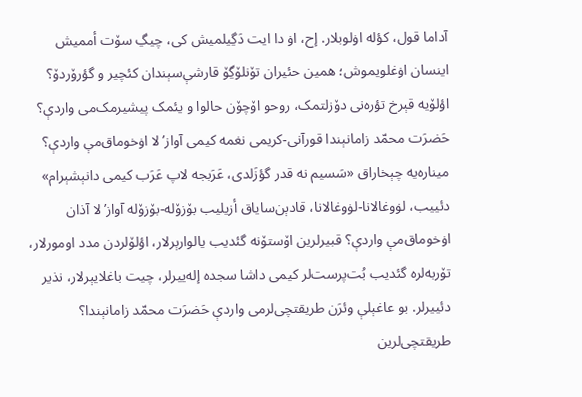آداما قول، کؤله‌ اۏلوبلار. إح، اۏ دا ایت دَڲیلمیش کی، چیڲ سۆت أممیش اینسان اۏغلویموش؛ همین حئیران تۆنلۆڲۆ قارشې‌سېندان کئچیر و گؤرۆردۆ؟ اؤلۆیه‌ قېرخ تؤره‌نی دۆزلتمک، روحو اۆچۆن حالوا و یئمک پیشیرمک‌می واردې؟ حَضرَت محمّد زامانېندا قورآنی-کریمی نغمه‌ کیمی آواز’لا اۏخوماق‌مې واردې؟ میناره‌یه‌ چېخاراق «سَسیم نه‌ قدر گؤزَ‌لدی، عَرَبجه‌ لاپ عَرَب کیمی دانېشېرام» دئییب، لۏوغالانا-لۏوغالانا، قادېن‌سایاق أزیلیب بۆزۆله‌-بۆزۆله‌ آواز’لا آذان اۏخوماق‌مې واردې؟ قبیرلرین اۆستۆنه‌ گئدیب یالوارېرلار، اؤلۆلردن مدد اومورلار، تۆربه‌لره گئدیب بُت‌پرست‌لر کیمی داشا سجده‌ إله‌ییرلر، چیت باغلایېرلار، نذیر دئییرلر. بو عاغېلې وئرَن طریقتچی‌لرمی واردې حَضرَت محمّد زامانېندا؟ طریقتچی‌لرین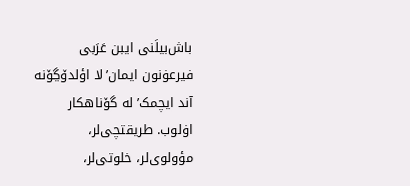باش‌بیلَنی ایبن عَرَبی فیرعۏنون ایمان’لا اؤلدۆڲۆنه‌ آند ایچمک’له‌ گۆناهکار اۏلوب. طریقتچی‌لر، مؤولوی‌لر، خلوتی‌لر،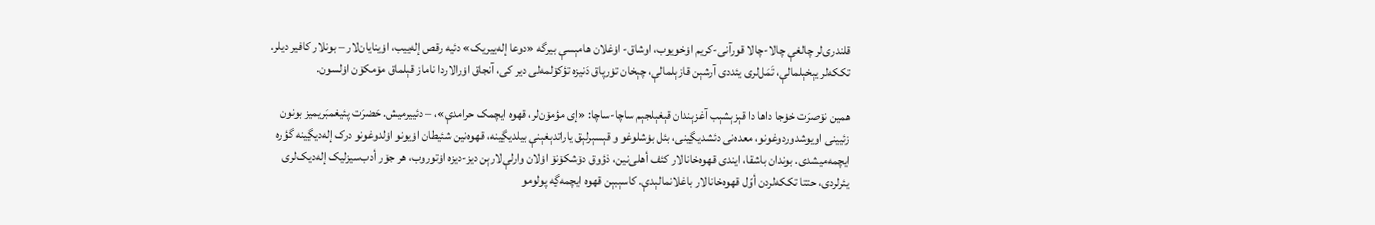قلندری‌لر چالغې چالا-چالا قورآنی-کریم اۏخویوب، اوشاق- اۏغلان هامېسې بیرگه‌ «دوعا إله‌ییریک» دئیه‌ رقص إله‌ییب، اۏینایان‌لار – بونلار کافیر دیلر. تککه‌لر یېخېلمالې، تَمَل‌لری یئددی آرشېن قازېلمالې، چېخان تۏرپاق دَنیزه‌ تؤکۆلمه‌لی دیر کی، آنجاق اۏرا‌لاردا ناماز قېلماق مۆمکۆن اۏلسون.

همین نۆصرَت خۏجا داها دا قېزېشېب آغزېندان قېغېلجېم ساچا-ساچا: «إی مؤمۆن‌لر، قهوه‌ ایچمک حرامدې»، – دئییرمیش. حَضرَت پئیغمبَریمیز بونون زئیینی اویوشدوردوغونو، معده‌نی دئشدیڲینی، بئل بۏشلوغو و قېسېرلېق یاراتدېغېنې بیلدیڲینه‌، قهوه‌نین شئیطان اۏیونو اۏلدوغونو درک إله‌دیڲینه‌ گؤره‌ ایچمه‌میشدی. بوندان باشقا، ایندی قهوه‌خانالار کئف أهلی‌نین، ذؤوق دۆشکۆنۆ اۏلان وار‌لې‌لارېن دیز-دیزه‌ اۏتوروب، هر جۆر أدب‌سیز‌لیک إله‌دیک‌لری یئرلردی، حتتا تککه‌لردن أوّل قهوه‌خانالار باغلانمالېدې. کاسېبېن قهوه‌ ایچمه‌ڲه‌ پولومو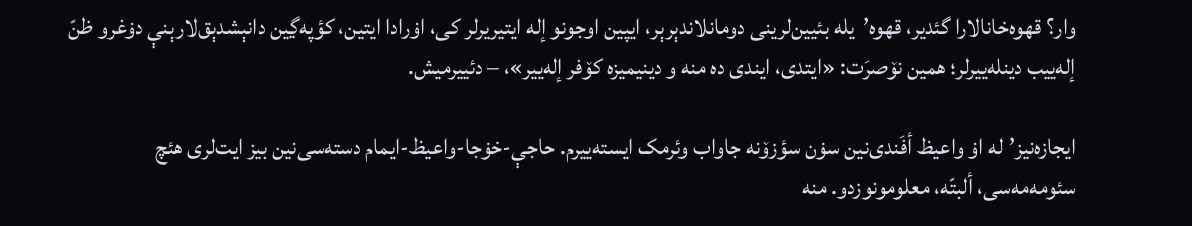وار؟ قهوه‌خانالارا گئدیر، قهوه’یله‌ بئیین‌لرینی دومانلاندېرېر، ایپین اوجونو إله‌ ایتیریرلر کی، اۏرا‌دا ایتین، کؤپه‌ڲین دانېشدېق‌لارېنې دۏغرو ظنّ إله‌ییب دینله‌ییرلر؛ همین نۆصرَت: «ایتدی، ایندی ده‌ منه‌ و دینیمیزه‌ کۆفر إله‌ییر»، – دئییرمیش.

ایجازه‌نیز’له‌ اۏ واعیظ أفَندی‌نین سۏن سؤزۆنه‌ جاواب وئرمک ایسته‌ییرم. حاجې-خۏجا-واعیظ-ایمام دسته‌سی‌نین بیز ایت‌لری هئچ سئومه‌مه‌سی، ألبتّه‌، معلومونوزدو. منه‌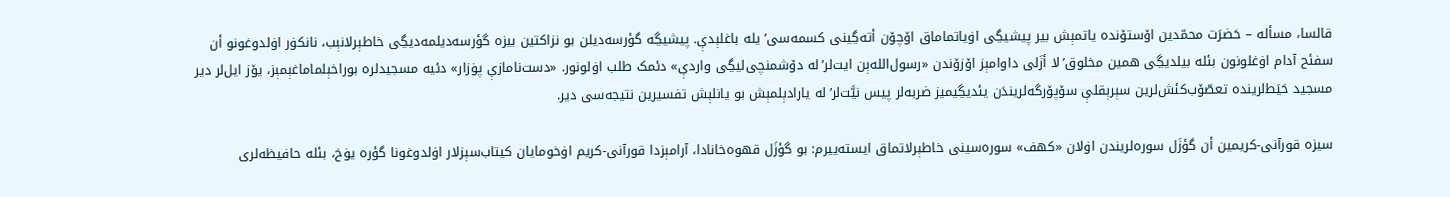قالسا، مسأله‌ – حَضرَت محمّدین اۆستۆنده‌ یاتمېش بیر پیشیڲی اۏیاتماماق اۆچۆن أته‌ڲینی کسمه‌سی’یله‌ باغلېدې. پیشیڲه‌ گؤرسه‌دیلن بو نزاکتین بیزه‌ گؤرسه‌دیلمه‌دیڲی خاطېرلانېب، نانکۏر اۏلدوغونو أن سفئح آدام اۏغلونون بئله‌ بیلدیڲی همین مخلوق’لا أزَلی داوامېز اۆزۆند‌ن «رسول‌الله‌ېن ایت‌لر’له‌ دۆشمنچی‌لیڲی واردې» دئمک طلب اۏلونور. «دست‌نامازې پۏزار» دئیه‌ مسجیدلره بوراخېلماماغېمېز، یۆز ایل‌لر دیر مسجید حَیَط‌لرینده‌ تعصّۆب‌کئش‌لرین سېرېقلې سۆپۆرگه‌لریندَن یئدیڲیمیز ضربه‌لر پیس نيَّت‌لر’له‌ یارادېلمېش بو یانلېش تفسیرین نتیجه‌سی‌ دیر.

سیزه‌ قورآنی-کریمین أن گؤزَل سوره‌لریندن اۏلان «کهف» سوره‌سینی خاطېرلاتماق ایسته‌ییرم: بو گؤزَل قهوه‌خانادا، آرامېزدا قورآنی-کریم اۏخومایان کیتاب‌سېزلار اۏلدوغونا گؤره‌ یۏخ، بئله‌ حافیظه‌لری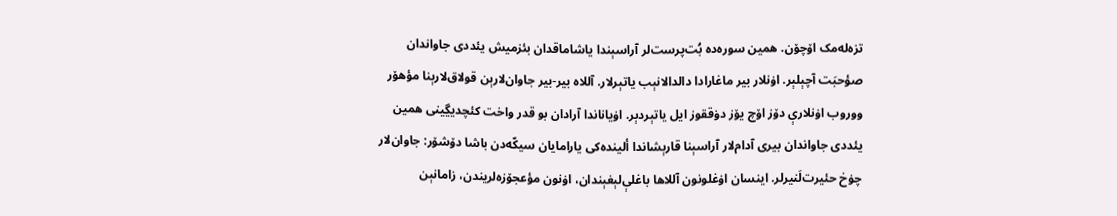تزه‌له‌مک اۆچۆن. همین سوره‌ده‌ بُت‌پرست‌لر آراسېندا یاشاماقدان بئز‌میش یئددی جاواندان صؤحبَت آچېلېر. اۏنلار بیر ماغارادا دالدالانېب یاتېر‌لار. آللاه‌ بیر-بیر جاوان‌لارېن قولاق‌لارېنا مؤهۆر ووروب اۏنلارې دۆز اۆچ یۆز دۏققوز ایل یاتېردېر. اۏیاناندا آرادان بو قدر واخت کئچدیڲینی همین یئددی جاواندان بیری آدام‌لار آراسېنا قارېشاندا ألینده‌کی یارامایان سیکّه‌دن باشا دۆشۆر: جاوان‌لار چۏخ حئیرت‌لَنیرلر. اینسان اۏغلونون آللاها باغلې‌لېغېندان، اۏنون مؤعجۆزه‌لریندن‌، زامانېن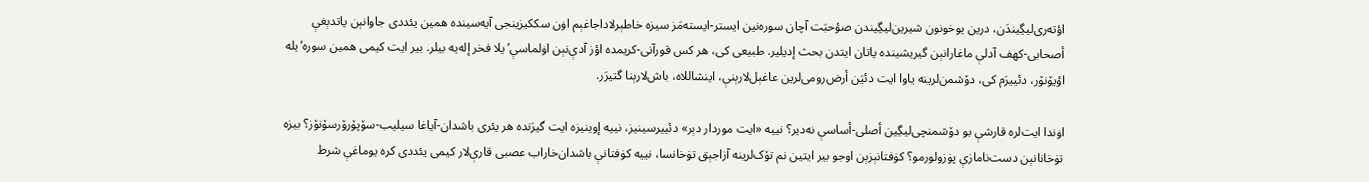اؤته‌ری‌لیڲیندَن، درین یوخونون شیرین‌لیڲیندن‌ صؤحبَت آچان سوره‌نین ایستر-ایسته‌مَز سیزه‌ خاطېرلا‌داجاغېم اۏن سککیزینجی آ‌یه‌سینده‌ همین یئددی جاوانېن یاتدېغې أصحابی-کهف آد‌لې ماغارانېن گیریشینده‌ یاتان ایتدن بحث إدیلیر. طبیعی کی، هر کس قورآنی-کریمده‌ اؤز آدې‌نېن اۏلماسې’یلا فخر إله‌یه‌ بیلر. بیر ایت کیمی همین سوره’یله‌ اؤیۆنۆر، دئییرَم کی، دۆشمن‌لرینه‌ یاوا ایت دئیَن أرض‌رومی‌لرین عاغېل‌لارېنې، اینشاللاه‌، باش‌لارېنا گتیرَر.

اۏندا ایت‌لره‌ قارشې بو دۆشمنچی‌لیڲین أصلی-أساسې نه‌دیر؟ نییه‌ «ایت موردار دېر» دئییر‌سینیز، نییه‌ إوینیزه‌ ایت گیرَنده‌ هر یئری باشدان-آیاغا سیلیب-سۆپۆرۆرسۆنۆز؟ بیزه‌ تۏخانانېن دست‌نامازې پۏزولورمو؟ کۏفتانېزېن اوجو بیر ایتین نم تۆک‌لرینه‌ آزاجېق تۏخانسا، نییه‌ کۏفتانې باشدان‌خاراب عصبی قارې‌لار کیمی یئددی کره‌ یوماغې شرط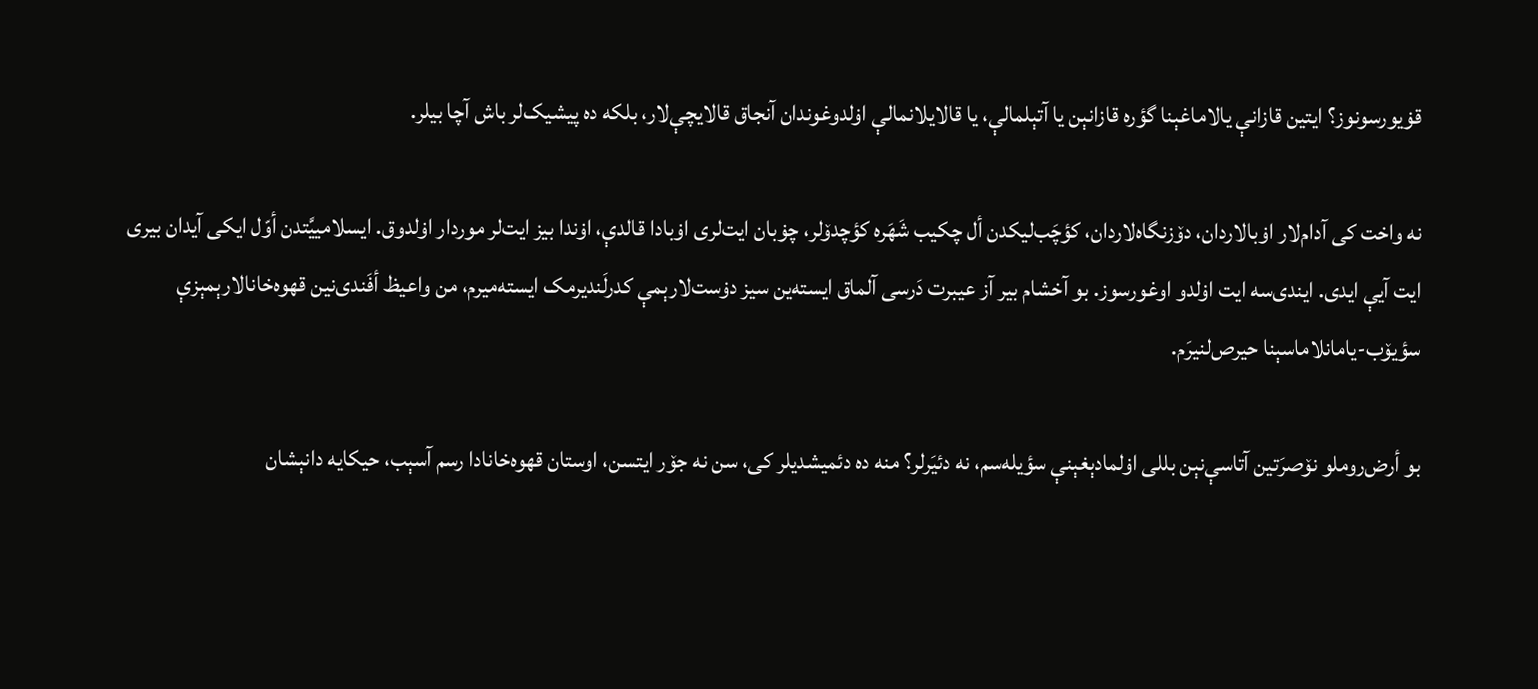قۏیورسونوز؟ ایتین قازانې یالاماغېنا گؤره‌ قازانېن یا آتېلمالې، یا قالا‌یلانمالې اۏلدوغوندان آنجاق قالا‌یچې‌لار، بلکه‌ ده‌ پیشیک‌لر باش آچا بیلر.

نه‌ واخت کی آدام‌لار اۏبا‌لاردان، دۆزنگاه‌لاردان، کؤچَب‌لیکد‌ن أل چکیب شَهَره‌ کؤچدۆلر، چۏبان ایت‌لری اۏبادا قالدې، اۏندا بیز ایت‌لر موردار اۏلدوق. ایسلامیيَّتدن أوّل ایکی آیدان بیری ایت آیې ایدی. ایندی‌سه‌ ایت اۏلدو اوغورسوز. بو آخشام بیر آز عیبرت دَرسی آلماق ایسته‌ین سیز دۏست‌لارېمې کدر‌لَندیرمک ایسته‌میرم، من واعیظ أفَندی‌نین قهوه‌خانالارېمېزې سؤیۆب-یامانلاماسېنا حیرص‌لنیرَم.

بو أرض‌روملو نۆصرَتین آتاسې‌نېن بللی اۏلمادېغېنې سؤیله‌سم، نه‌ دئیَرلر؟ منه‌ ده‌ دئمیشدیلر کی، سن نه‌ جۆر ایتسن، اوستان قهوه‌خانادا رسم آسېب، حیکایه‌ دانېشان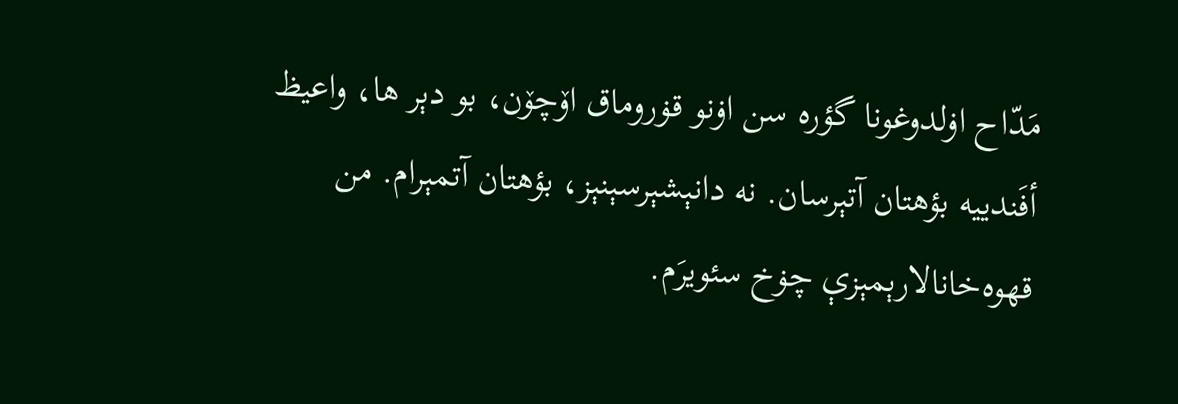مَدّاح اۏلدوغونا گؤره‌ سن اۏنو قۏروماق اۆچۆن، بو دېر ها، واعیظ أفَندییه‌ بؤهتان آتېرسان. نه‌ دانېشېر‌سېنېز، بؤهتان آتمېرام. من قهوه‌خانالارېمېزې چۏخ سئویرَم.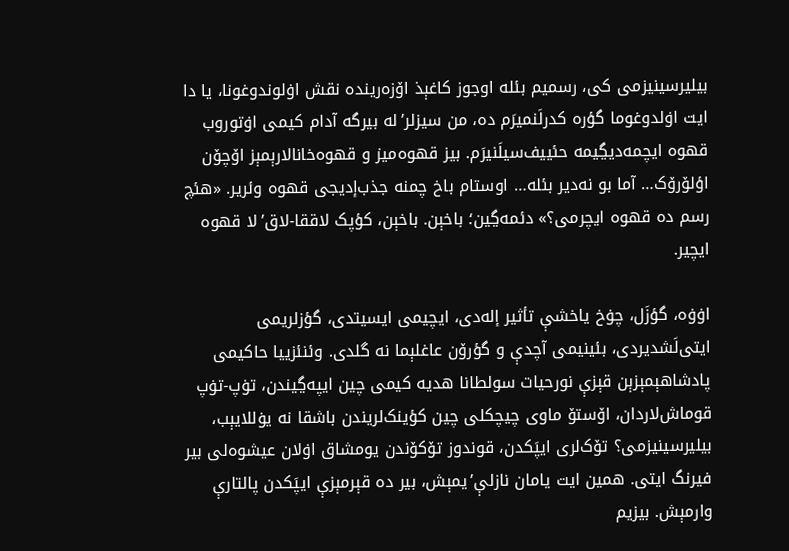بیلیرسینیزمی کی، رسمیم بئله‌ اوجوز کاغېذ اۆزه‌رینده‌ نقش اۏلوندوغونا، یا دا ایت اۏلدوغوما گؤره‌ کدرلَنمیرَم ده‌، من سیز‌لر’له‌ بیرگه‌ آدام کیمی اۏتوروب قهوه‌ ایچمه‌دیڲیمه حئییف‌سیلَنیرَم. بیز قهوه‌میز و قهوه‌خانالارېمېز اۆچۆن اؤلۆرۆک… آما بو نه‌دیر بئله‌… اوستام باخ چمنه‌ جذب‌إدیجی قهوه‌ وئریر. «هئچ رسم ده‌ قهوه‌ ایچرمی؟» دئمه‌ڲین؛ باخېن. باخېن، کؤپک لاققا-لاق’لا قهوه‌ ایچیر.

اۏۏه‌، گؤزَل، چۏخ یاخشې تأثیر إله‌دی، ایچیمی ایسیتدی، گؤزلریمی ایتی‌لَشدیردی، بئینیمی آچدې و گؤرۆن عاغلېما نه‌ گلدی. وئنئزییا حاکیمی پادشاهېمېزېن قېزې نورحیات سولطانا هديه‌ کیمی چین ایپه‌ڲیندن‌، تۏپ-تۏپ قوماش‌لاردان، اۆستۆ ماوی چیچکلی چین کؤینک‌لریندن‌ باشقا نه‌ یۏللایېب، بیلیرسینیزمی؟ تۆک‌لری ایپَکد‌ن، قوندوز تۆکۆندن یومشاق اۏلان عیشوه‌لی بیر فیرنگ ایتی. همین ایت یامان نازلې’یمېش، بیر ده‌ قېرمېزې ایپَکد‌ن پالتارې وارمېش. بیزیم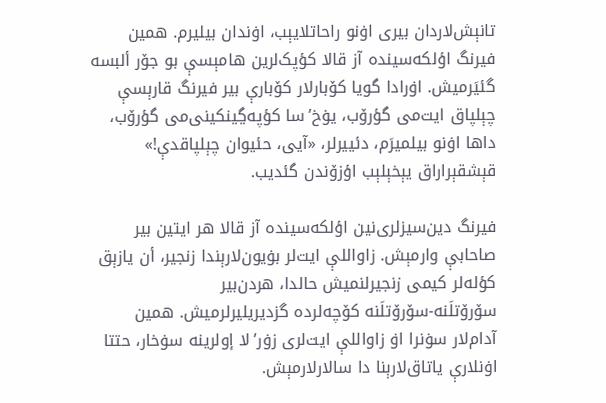تانېش‌لاردان بیری اۏنو راحاتلایېب، اۏندان بیلیرم. همین فیرنگ اؤلکه‌سینده‌ آز قالا‌ کؤپک‌لرین هامېسې بو جۆر ألبسه‌ گئیَرمیش. اۏرا‌دا گویا کۆبارلار کۆبارې بیر فیرنگ قارېسې چېلپاق ایت‌می گؤرۆب، یۏخ’سا کؤپه‌ڲینکینی‌می گؤرۆب، داها اۏنو بیلمیرَم، دئییرلر، «آیی، حئیوان چېلپاقدې!» قېشقېراراق یېخېلېب اؤزۆندن گئدیب.

فیرنگ دین‌سیزلری‌نین اؤلکه‌سینده‌ آز قالا‌ هر ایتین بیر صاحابې وارمېش. زاواللې ایت‌لر بۏیون‌لارېندا زنجیر، أن یازېق کؤله‌لر کیمی زنجیرلنمیش حالدا، هردن‌بیر سۆرۆتلَنه‌-سۆرۆتلَنه‌ کۆچه‌لرده‌ گزدیریلیرلرمیش. همین آدام‌لار سۏنرا اۏ زاواللې ایت‌لری زۏر’لا إولرینه‌ سۏخار، حتتا اۏنلارې یاتاق‌لارېنا دا سا‌لارلارمېش.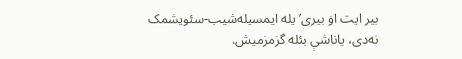بیر ایت اۏ بیری’یله‌ ایمسیله‌شیب-سئویشمک نه‌دی، یاناشې بئله‌ گزمزمیش.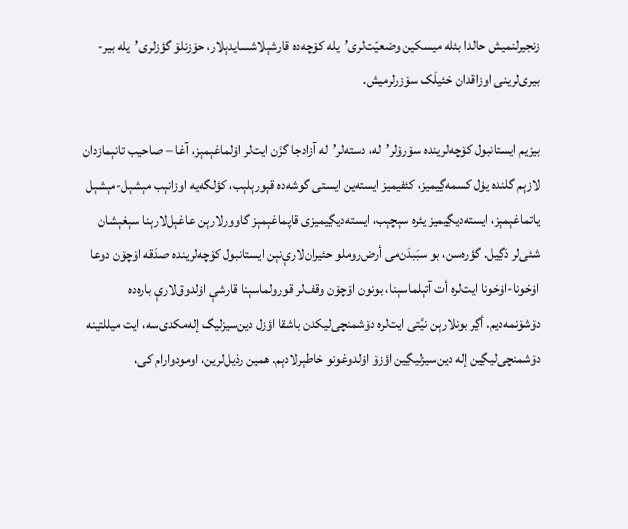زنجیرلنمیش حالدا بئله‌ میسکین وضعيّت‌لری’یله‌ کۆچه‌ده‌ قارشېلاشسایدېلار، حۆزنلۆ گؤز‌لری’یله‌ بیر-بیری‌لرینی اوزاقدان خئیلَک سۆزرلرمیش.

بیزیم ایستانبول کۆچه‌لرینده‌ سۆرۆلر’له‌، دسته‌لر’له‌ آزادجا گزَن ایت‌لر اۏلماغېمېز، آغا – صاحیب تانېمازدان لازېم گلنده‌ یۏل کسمه‌ڲیمیز، کئفیمیز ایسته‌ین ایستی گوشه‌ده‌ قېورېلېب، کؤلگه‌یه‌ اوزانېب مېشېل-مېشېل یاتماغېمېز، ایسته‌دیڲیمیز یئره‌ سېچېب، ایسته‌دیڲیمیزی قاپماغېمېز گاوورلارېن عاغېل‌لارېنا سېغېشان شئی‌لر دَڲیل. گؤره‌سن، بو سبَبدَن‌می أرض‌روملو حئیران‌لارې‌نېن ایستانبول کۆچه‌لرینده‌ صدَقه‌ اۆچۆن دوعا اۏخونا-اۏخونا ایت‌لره‌ أت آتېلماسېنا، بونون اۆچۆن وقف‌لر قورولماسېنا قارشې اۏلدوق‌لارې باره‌ده‌ دۆشۆنمه‌دیم. أڲر بونلارېن نيَّتی ایت‌لره‌ دۆشمنچی‌لیکدن باشقا اؤزل دین‌سیزلیگ إله‌مکدی‌سه‌، ایت میللتینه‌ دۆشمنچی‌لیڲین إله‌ دین‌سیزلیڲین اؤزۆ اۏلدوغونو خاطېرلادېم. همین رذیل‌لرین، اومودوارام کی،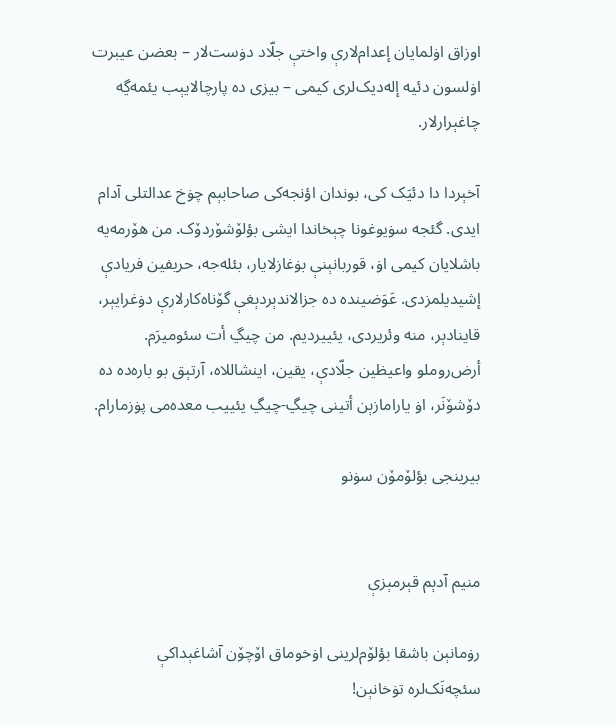اوزاق اۏلمایان إعدام‌لارې واختې جلّاد دۏست‌لار – بعضن عیبرت اۏلسون دئیه‌ إله‌دیک‌لری کیمی – بیزی ده‌ پارچالایېب یئمه‌ڲه‌ چاغېرارلار.

آخېردا دا دئیَک کی، بوندان اؤنجه‌کی صاحابېم چۏخ عدالتلی آدام ایدی. گئجه‌ سۏیوغونا چېخاندا ایشی بؤلۆشۆردۆک. من هۆرمه‌یه‌ باشلایان کیمی اۏ، قوربانېنې بۏغازلایار، بئله‌جه‌، حریفین فریادې إشیدیلمزدی. عَوَضینده‌ ده‌ جزالاندېردېغې گۆناه‌کار‌لارې دۏغرایېر، قاینادېر، منه‌ وئریردی، یئییردیم. من چیڲ أت سئومیرَم. أرض‌روملو واعیظین جلّادې، یقین، اینشاللاه‌، آرتېق بو باره‌ده‌ ده‌ دۆشۆنَر، اۏ یارامازېن أتینی چیڲ-چیڲ یئییب معده‌می پۏزمارام.

بیرینجی بؤلۆمۆن سۏنو


منیم آدېم قېرمېزې

رۏمانېن باشقا بؤلۆم‌لرینی اۏخوماق اۆچۆن آشاغېداکې سئچه‌نَک‌لره تۏخانېن!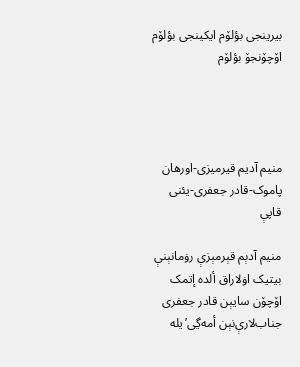بیرینجی بؤلۆم ایکینجی بؤلۆم اۆچۆنجۆ بؤلۆم




منیم آدیم قیرمیزی-اورهان پاموک-قادر جعفری-یئنی قاپې

منیم آدېم قېرمېزې رۏمانېنې بیتیک اۏلاراق ألده إتمک اۆچۆن سایېن قادر جعفری جناب‌لارې‌نېن أمه‌ڲی’یله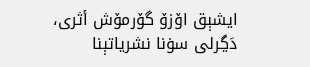ایشېق اۆزۆ گۆرمۆش أثری، دَڲرلی سۏنا نشریاتېنا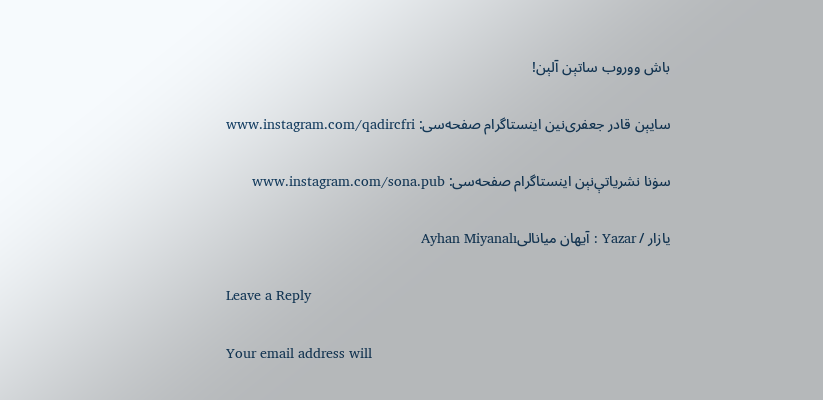باش ووروب ساتېن آلېن!

سایېن قادر جعفری‌نین اینستاگرام صفحه‌سی: www.instagram.com/qadircfri

سۏنا نشریاتې‌نېن اینستاگرام صفحه‌سی: www.instagram.com/sona.pub

یازار / Yazar : آیهان میانالیAyhan Miyanalı

Leave a Reply

Your email address will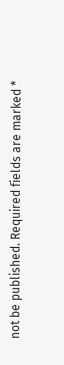not be published. Required fields are marked *